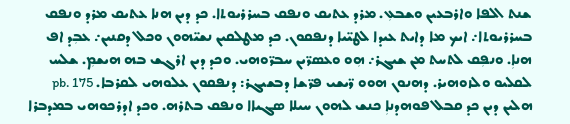ܫܢܬ ܐܠܦܐ ܘܐܪܒܥܝܢ ܘܫܒܥܼ. ܡܪܕ ܥܬܝܩ ܘܢܦܩ ܒܚܪܪܝܘܬܐ. ܟܕ ܕܝܢ ܗܢܐ ܥܬܝܩ ܡܪܕ ܘܢܦܩ ܒܚܪܪܝܘܬܐ܇ ܐܝܟ ܡܐ ܕܐܝܬ ܥܝܕܐ ܠܛܝ̈ܝܐ ܕܢܦܩܘܢ. ܟܕ ܡܛܠܩܝܢ ܢܫܝ̈ܗܘܢ ܘܟܠ ܕܩܢܝܢ܇ ܥܒܼܕ ܐܦ ܗܢܐܼ. ܘܢܦܼܩ ܠܬܚܬ ܡܢ ܫܝܓܪ܇ ܗܼܘ ܘܥܣܪ̈ܝܢ ܚܒܪ̈ܘܗܝ. ܘܟܕ ܕܝܢ ܐܪܓܫ ܒܗ ܗܝܫܡܼ. ܫܠܚ ܠܩܠܝܘ ܘܠܙܘܗܝܪ. ܕܗܢܘܢ ܗܘܘ ܪ̈ܝܫܝ ܦܪ̈ܫܐ ܕܒܫܝܓܪ: ܕܢܦܩܘܢ ܥܠܘܗܝ ܠܩܪܒܐ. pb. 175 ܗܠܝܢ ܕܝܢ ܟܕ ܩܒܠ ܦܘܗܕܢܐܼ ܟܢܫ ܠܗܘܢ ܚܝܠܐ ܣܓܝܐܐ ܘܢܦܩ ܒܬܪܗ. ܘܟܕ ܐܕܪܟܘܗܝ ܒܡܕܒܪܐ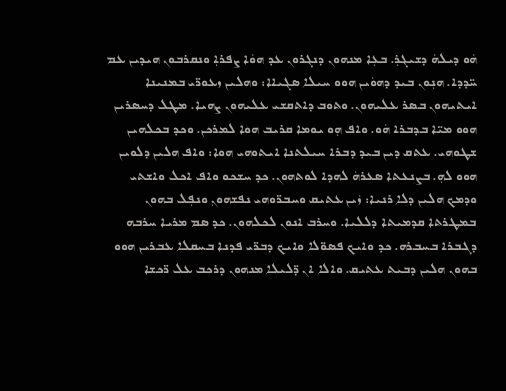ܗܿܘ ܕܝܠܗܿ ܕܫܝܓܪܼ. ܒܥܼܐ ܡܢܗܘܢ ܕܢܓܪܘܢ ܥܕ ܗܘܿܐ ܨܦܪܐܼ ܘܢܩܪܒܘܢ ܗܝܕܝܢ ܥܡ ܚ̈ܕܕܐ. ܗܢܼܘܢ ܒܝܕ ܕܗܘܿܝܢ ܗܘܘ ܚܝܠܐ ܣܓܝܐܐ: ܘܗܠܝܢ ܙܥܘܪ̈ܝ ܒܡܢܝܢܐ ܐܝܬܝܗܘܢ ܒܣܪ ܥܠܝܗܘܢ. ܘܬܘܒ ܕܐܬܩܫܝ ܥܠܝܗܘܢ ܨܗܝܐ. ܡܛܠ ܕܚܣܪܝܢ ܗܘܘ ܡܝ̈ܐ ܒܕܒܪܐ ܗܿܘ. ܘܐܦ ܗܼܘ ܝܘܡܐ ܩܪܝܒ ܗܘܐ ܠܡܪܟܢ. ܘܟܕ ܒܟܠܗܝܢ ܫܛܘܗܝ. ܥܬܩ ܕܝܢ ܒܝܕ ܕܒܪܐ ܚܝܠܬܢܐ ܐܝܬܘܗܝ ܗܘܐ: ܘܐܦ ܗܠܝܢ ܕܠܘܝܢ ܗܘܘ ܠܗܼ. ܒܨܢܥܬܐ ܣܥܪܗܿ ܠܗܕܐ ܠܘܬܗܘܢ. ܟܕ ܚܫܟܘ ܘܐܦ ܐܟܠ ܘܐܫܬܝ ܘܕܡܟ ܗܠܝܢ ܕܠܐ ܪܢܝܐ: ܙܿܝܢ ܥܬܝܩ ܘܚܒܪ̈ܘܗܝ ܢܦܫܗܘܢܼ ܘܢܦܼܠ ܒܗܘܢ ܒܡܛܪܬܐ ܩܕܡܝܬܐ ܕܠܠܝܐ. ܘܚܪܒ ܐܢܘܢ ܠܟܠܗܘܢ. ܟܕ ܣܡ ܡܪܝܐ ܚܪܒܗ ܕܓܒܪܐ ܒܚܒܪܗ. ܟܕ ܘܐܝܟ ܦܣܘ̈ܠܐ ܘܐܝܟ ܕܒܪ̈ܝ ܦܕܢܐ ܒܚܩܠܐ ܥܒܪܝܢ ܗܘܘ ܒܗܘܢ ܗܠܝܢ ܕܒܝܬ ܥܬܝܩ. ܘܐܠܐ ܐܢ ܕ̈ܠܝܠܐ ܡܢܗܘܢ ܕܪܟܒ ܥܠ ܪ̈ܟܫܐ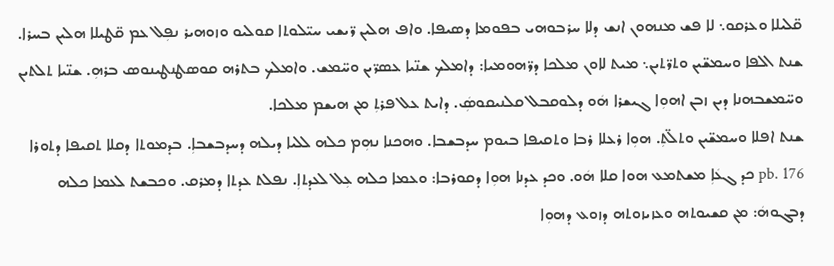ܩ̈ܠܝܠܐ ܘܥܪܩܘ܆ ܠܐ ܦܫ ܡܢܗܘܢ ܐܢܫ ܕܠܐ ܚܪܒܘܗܝ ܒܦܘܡܐ ܕܣܝܦܐ. ܘܐܦ ܗܠܝܢ ܪ̈ܝܫܝ ܚܝ̈ܠܘܬܐ ܩܘܠܝܘ ܘܙܘܗܝܪ ܢܦܼܠ ܥܡ ܩ̈ܛܝܠܐ ܗܠܝܢ ܒܚܪܐ.
ܫܢܬ ܐܠܦܐ ܘܚܡܫ̈ܝܢ ܘܬܪ̈ܬܝܢ܆ ܡܝܬ ܠܐܘܢ ܡܠܟܐ ܕܪ̈ܗܘܡܝܐ: ܕܐܡܠܟ ܫܢ̈ܝܐ ܥܣܪ̈ܝܢ ܘܚ̈ܡܫ. ܘܐܡܠܟ ܒܬܪܗ ܩܘܣܛܢܛܝܢܘܣ ܒܪܗܼ. ܫܢ̈ܝܐ ܬܠܬܝܢ ܘܚ̈ܡܫܒܗܢܐ ܕܝܢ ܙܒܢ ܐܗܘܼܐ ܓܝܫܪܐ ܗܿܘ ܕܠܘܩܒܠ ܩܠܢܝܩܘܣܼܿ. ܕܐܝܬ ܥܠ ܦܪܬܼ ܡܢ ܗܝܫܡ ܡܠܟܐ.
ܫܢܬ ܐܦܠܐ ܘܚܡܫ̈ܝܢ ܘܬܠ̈ܬܼ. ܗܘܼܐ ܪܥܠܐ ܪܒܐ ܘܬܩܝܦܐ ܒܝܘܡ ܚܕܒܫܒܐ. ܘܗܟܢܐ ܢܗܼܡ ܟܠܗ ܠܠܝܐ ܕܝܠܗ ܕܚܕܒܫܒܐܼ. ܒܕܡܘܬܐ ܕܩܠܐ ܬܩܝܦܐ ܕܬܘܪܐ pb. 176 ܟܕ ܓܥܿܐܼ ܡܫܬܡܥ ܗܘܐ ܩܠܐ ܗܿܘ. ܘܟܕ ܥܕܢܐ ܗܘܼܐ ܕܩܘܪܒܐ: ܘܥܡܐ ܟܠܗ ܥܼܠ ܠܥܕܬܐܼ. ܢܦܠܬ ܥܕܬܐ ܕܡܪܩ. ܘܟܒܫܬ ܠܥܡܐ ܟܠܗ ܕܒܓܘܗܿ: ܡܢ ܩܫܝܘܬܗ ܘܥܙܝܙܘܬܗ ܕܙܘܥ ܕܗܘܼܐ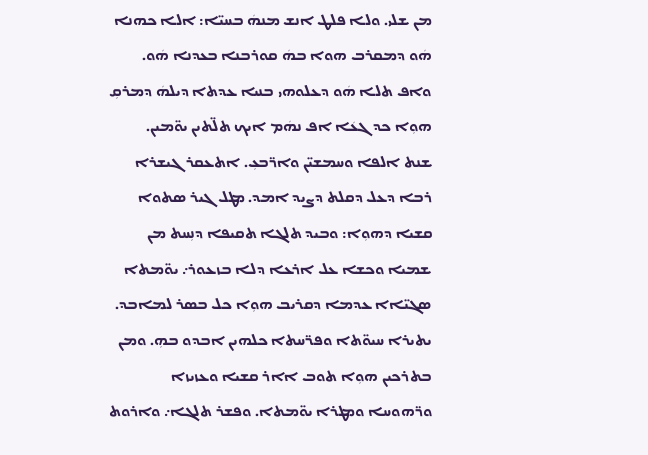ܡܢ ܫܠܝ. ܘܠܐ ܦܠܛ ܐܢܫ ܡܢܗܿ ܒܚܝ̈ܐ: ܐܠܐ ܟܗܢܐ ܗܿܘ ܕܡܩܪܒ ܗܘܐ ܒܗܿ ܩܘܪܒܢܐ ܒܥܕܢܐ ܗܿܘ. ܘܐܦ ܬܠܐ ܗܿܘ ܕܥܠܘܗܝ ܒܢܝܐ ܥܕܬܐ ܕܝܠܗܿ ܕܡܪܩܼ ܗܘܼܐ ܟܕ ܓܥܿܐ ܐܦ ܢܗܿܡ ܐܝܟ ܬܠ̈ܬܝܢ ܝܘ̈ܡܝܢ.
ܫܢܬ ܐܠܦܐ ܘܚܡܫܝ̈ܢ ܘܐܪ̈ܒܥܼ. ܐܬܥܩܪ ܓܝܫܪܐ ܪܒܐ ܕܥܠ ܕܩܠܬ ܕܨܝܕ ܐܡܕ. ܡܛܠ ܓܝܪ ܣܬܘܐ ܩܫܝܐ ܕܗܘܼܐ: ܘܒܝܕ ܬܠܓܐ ܬܩܝܦܐ ܕܢܼܚܬ ܡܢ ܫܡܝܐ ܘܟܫܐ ܥܠ ܐܪܥܐ ܕܠܐ ܒܙܥܘܪ܇ ܝܘ̈ܡܬܐ ܣܓܝ̈ܐܐ ܥܕܡܐ ܕܩܪܝܒ ܗܘܼܐ ܟܠ ܒܣܪ ܠܡܐܒܕ. ܝܬܝܪܐ ܚܝܘ̈ܬܐ ܘܦܪ̈ܚܬܐ ܟܠܗܝܢ ܐܒܕܘ ܒܗܼ. ܘܡܢ ܒܬܪܟܝܢ ܗܘܼܐ ܬܘܒ ܐܐܪ ܩܫܝܐ ܘܥܙܝܙܐ ܘܪ̈ܗܘܚܐ ܘܡܛܪܐ ܝܘ̈ܡܬܐ. ܘܦܫܪ ܬܠܓܐ܇ ܘܐܪܘܬ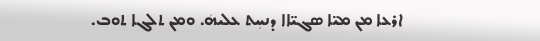ܐܪܥܐ ܡܢ ܡܝ̈ܐ ܣܓܝ̈ܐܐ ܕܢܚܼܬ ܥܠܝܗܿ. ܘܡܢ ܬܠܓܐ ܬܘܒ.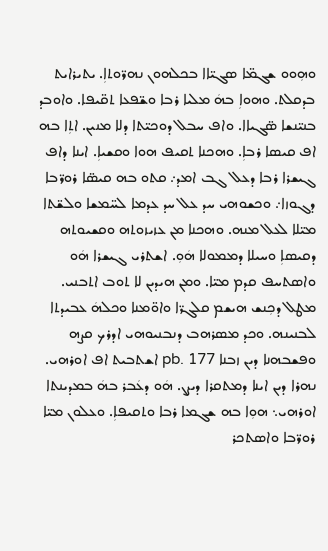ܘܗܼܘܘ ܫܓܡ̈ܐ ܣܓܝ̈ܐܐ ܒܟܠܗܘܢ ܢܗܪ̈ܘܬܐܼ. ܝܬܝܪܐܝܬ ܒܕܩܠܬ. ܘܗܘܐܼ ܒܗܿ ܡܠܝܐ ܪܒܐ ܘܫ̈ܦܥܐ ܬܩ̈ܝܦܐ. ܘܐܘܒܕ ܒܢܝ̈ܢܫܐ ܣ̈ܓܝܐܐ. ܘܐܦ ܚܒܠ ܕܘܟܝ̈ܬܐ ܕܠܐ ܡܢܝܢ. ܐܬܼܐ ܒܗ ܐܦ ܩܝܣܐ ܪܒܐܼ. ܘܗܟܢܐ ܬܩܝܦ ܗܘܐ ܘܩܫܝܐܼ. ܐܝܢܐ ܕܐܦ ܓܝܫܪܐ ܪܒܐ ܕܥܠ ܓܒ ܐܡܕ܇ ܩܬܘ ܒܗ ܩܝܣ̈ܐ ܪܘܪ̈ܒܐ ܕܓܘܙܐ܇ ܘܟܫܘܗܝ ܚܕ ܥܠ ܚܕ ܥܕܡܐ ܠܚ̈ܡܫܐ ܘܠܫ̈ܬܐ ܡܝ̈ܠܐ ܠܥܠ ܡܢܗ. ܘܗܟܢܐ ܡܢ ܥܙܝܙܘܬܗ ܘܩܫܝܘܬܗ ܕܩܝܣܐܼ ܘܚܝܠܐ ܕܡܡܘܠܐ ܗܿܘܼ. ܐܫܬܪܝ ܓܝܫܪܐ ܗܿܘ ܘܐܣܬܚܦ ܩܕܡ ܡܝ̈ܐ. ܘܡܢ ܗܝܕܝܢ ܠܐ ܬܘܒ ܐܬܒܢܝ. ܡܛܠ ܕܟܼܢܫ ܗܝܫܡ ܩܠܓܪ̈ܐ ܘܐܘ̈ܡܢܐ ܘܟܠܗܿ ܥܒܝܕܬܐ ܠܒܢܝܢܗ. ܘܟܕ ܡܣܪܗܒ ܕܢܒܢܝܘܗܝ ܐܕܪܟ ܩܨܗ ܘܦܫܒܗܢܐ ܕܝܢ ܙܒܢܐ pb. 177 ܐܫܬܒܝܬ ܐܦ ܐܘܪܗܝ. ܢܗܪܐ ܕܝܢ ܐܝܢܐ ܕܡܬܩܪܐ ܕܝܨܢ. ܗܿܘ ܕܥܿܒܪ ܒܗܿ ܒܡܕܝܢܬܐ ܐܘܪܗܝ܆ ܗܘܼܐ ܒܗ ܫܓܡܐ ܪܒܐ ܘܬܩܝܦܐܼ. ܘܥܠܘܢ ܡܝ̈ܐ ܪܘܪ̈ܒܐ ܘܐܣܬܟܪ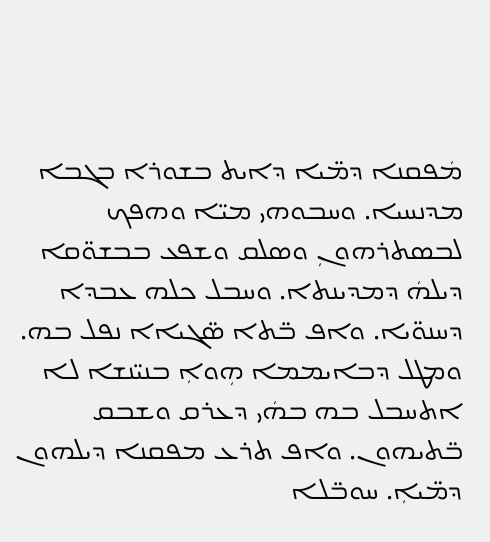ܡܿܦܩܢܐ ܕܡ̈ܝܐ ܕܐܝܬ ܒܫܘܪܐ ܒܓܒܐ ܡܕܢܚܝܐ. ܘܚܒܘܗܝ ܡܝ̈ܐ ܘܗܦܟ ܠܒܣܬܪܗܘܢܼ ܘܣܠܩ ܘܫܦܥ ܒܒܫܘ̈ܩܐ ܕܝܠܗܿ ܕܡܕܝܢܬܐ. ܘܚܒܠ ܟܠܗ ܥܒܕܐ ܕܚܢܘ̈ܝܐ. ܘܐܦ ܒ̈ܬܐ ܣ̈ܓܝܐܐ ܢܦܠ ܒܗ. ܘܡܛܠ ܕܒܐܝܡܡܐ ܗܼܘܐܼ ܒܢܝ̈ܢܫܐ ܠܐ ܐܬܚܒܠ ܒܗ ܒܗܿܝ ܕܥܪܩ ܘܫܒܩ ܒ̈ܬܝܗܘܢ. ܘܐܦ ܬܪܥ ܡܦܩܢܐ ܕܝܠܗܘܢ ܕܡ̈ܝܐܼ. ܚܘܒ̈ܠܐ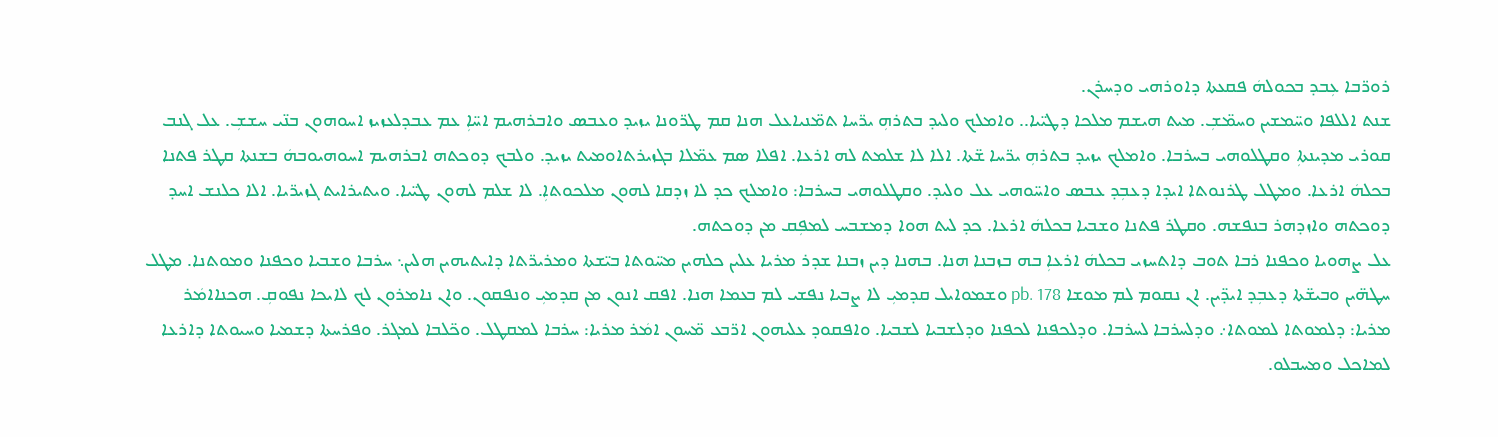ܪܘܪ̈ܒܐ ܥܼܒܕ ܒܟܘܠܗܿ ܦܩܥܬܐ ܕܐܘܪܗܝ ܘܕܚܪܢ.
ܫܢܬ ܐܠܠܦܐ ܘܚ̈ܡܫܝܢ ܘܚܡ̈ܫܼ. ܡܝܬ ܗܝܫܡ ܡܠܟܐ ܕܛܝ̈ܝܐ.. ܘܐܡܠܟ ܘܠܝܕ ܒܬܪܗܼ ܝܪ̈ܚܐ ܬܡ̈ܢܝܐܥܠ ܗܢܐ ܩܡ ܛܪ̈ܘܢܐ ܝܙܝܕ ܘܥܒܣ ܘܐܒܪܗܝܡ ܐܚ̈ܐܼ ܥܡ ܥܒܕܠܥܙܝܙ ܐܚܘܗܘܢ ܒܢ̈ܝ ܚܫܫܼ. ܥܠ ܓܢܒ ܩܘܪܝ ܡܕܝܢܬܐܼ ܘܩܛܠܘܗܝ ܒܚܪܒܐ. ܘܐܡܠܟ ܝܙܝܕ ܒܬܪܗܼ ܝܪ̈ܚܐ ܫ̈ܬܐ. ܐܠܐ ܠܐ ܫܠܡܬ ܠܗ ܐܪܥܐ. ܐܦܠܐ ܣܡ ܥܡ̈ܠܐ ܒܓܙܝܪܬܐܘܡܝܬ ܝܙܝܕ. ܘܠܒܟ ܕܘܟܬܗ ܐܒܪܗܝܡ ܐܚܘܗܝܘܒܗܿ ܒܫܢܬܐ ܩܛܪ ܦܬܢܐ ܒܟܠܗܿ ܐܪܥܐ. ܘܡܛܠ ܛܪܢܘܬܐ ܐܝܕܐ ܕܥܒܼܕ ܥܒܣ ܘܐܚ̈ܘܗܝ ܥܠ ܘܠܝܕ. ܘܩܛܠܘܗܝ ܒܚܪܒܐ: ܘܐܡܠܟ ܟܕ ܠܐ ܙܕܩܐ ܠܗܘܢ ܡܠܟܘܬܐܼ. ܠܐ ܫܠܡ ܠܗܘܢ ܛܝ̈ܝܐ. ܘܝܬܝܪܐܝܬ ܓܙܝܪ̈ܝܐ. ܐܠܐ ܟܠܢܫ ܐܚܕ ܕܘܟܬܗ ܘܐܙܕܗܪ ܒܢܦܫܗ. ܘܩܛܪ ܦܬܢܐ ܘܫܒܝܐ ܒܟܠܗܿ ܐܪܥܐ. ܟܕ ܠܝܬ ܗܘܐ ܕܡܫܒܚ ܠܡܦܼܩ ܡܢ ܕܘܟܬܗ.
ܥܠ ܨܗܘܝܐ ܘܟܦܢܐ ܪܒܐ ܬܘܒ ܕܐܬܚܙܝ ܒܟܠܗܿ ܐܪܥܐܼ ܒܗ ܒܙܒܢܐ ܗܢܐ. ܒܗܢܐ ܕܝܢ ܙܒܢܐ ܫܕܪ ܡܪܝܐ ܥܠܝܢ ܟܠܗܝܢ ܡܚ̈ܘܬܐ ܒܝ̈ܫܬܐ ܘܡܪܝܪ̈ܬܐ ܕܐܝܬܝܗܝܢ ܗܠܝܢ܆ ܚܪܒܐ ܘܫܒܝܐ ܘܟܦܢܐ ܘܡܘܬܢܐ. ܡܛܠ ܚܛܗ̈ܝܢ ܘܒܝܫ̈ܬܐ ܕܥܒܼܕ ܐܝܕ̈ܝܢ. ܐܢ ܢܩܘܡ ܠܡ ܡܘܫܐ pb. 178 ܘܫܡܘܐܝܠ ܩܕܡܝܼ ܠܐ ܨܒܝܐ ܢܦܫܝ ܠܡ ܒܥܡܐ ܗܢܐ. ܐܦܩ ܐܢܘܢ ܡܢ ܩܕܡܝܼ ܘܢܦܩܘܢ. ܘܐܢ ܢܐܡܪܘܢ ܠܟ ܠܐܝܟܐ ܢܦܘܩܼ. ܗܟܢܐܐܡܿܪ ܡܪܝܐ: ܕܠܡܘܬܐ ܠܡܘܬܐ܇ ܘܕܠܚܪܒܐ ܠܚܪܒܐ. ܘܕܠܟܦܢܐ ܠܟܦܢܐ ܘܕܠܫܒܝܐ ܠܫܒܝܐ. ܘܐܦܩܘܕ ܥܠܝܗܘܢ ܐܪ̈ܒܥ ܡ̈ܚܘܢ ܐܡܿܪ ܡܪܝܐ: ܚܪܒܐ ܠܡܩܛܠ. ܘܟ̈ܠܒܐ ܠܡܓܪ. ܘܦܪܚܬܐ ܕܫܡܝܐ ܘܚܝܘܬܐ ܕܐܪܥܐ ܠܡܐܟܠ ܘܡܚܒܠܘ.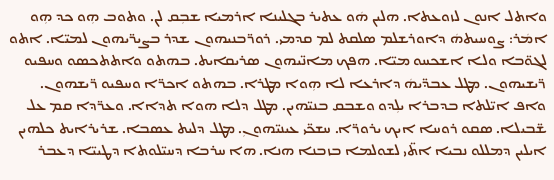ܘܐܬܠ ܐܢܘܢ ܠܙܘܥܬܐ. ܗܠܝܢ ܗܿܘ ܥܬܝܪ ܒܓܠܝܢܐ ܐܪܡܝܐ ܫܒܼܩ ܠܢ. ܘܬܘܒ ܗܼܘ ܟܕ ܗܼܘ ܐܡܿܪ: ܨܘܚܝܬܗܿ ܕܐܘܪܫܠܡ ܣܠܩܬ ܠܡ ܩܕܡܝ. ܪܘܪ̈ܒܢܝܗܘܢ ܫܕܪ ܒܨܝܪ̈ܝܗܘܢ ܠܡܝ̈ܐ. ܐܬܘ ܠܓܘ̈ܒܐ ܘܠܐ ܐܫܟܚܘ ܡܝ̈ܐ. ܗܦܟ ܡܐܢ̈ܝܗܘܢ ܣܪܝܩܐܝܬ. ܒܗܬܘ ܘܐܬܬܟܣܘ ܘܚܦܝܘ ܪ̈ܝܫܝܗܘܢ. ܡܛܠ ܥܒܕ̈ܝܗܿ ܕܐܪܥܐ ܠܐ ܗܼܘܐ ܡܛܪܐ. ܒܗܬܘ ܐܟܪ̈ܐ ܘܚܦܝܘ ܪ̈ܝܫܗܘܢ. ܘܐܦ ܐܝ̈ܠܬܐ ܒܕܒܪܐ ܝܠܼܕܘ ܘܫܒܩ ܒܢܝ̈ܗܝܢ. ܡܛܠ ܕܠܐ ܗܘܐ ܬܕܐܐ. ܘܥܪ̈ܕܐ ܩܡ ܥܠ ܫ̈ܒܝܠܐ. ܣܩܘ ܪܘܚܐ ܐܝܟ ܝܪܘܪ̈ܐ. ܚܫܟ̈ܝ ܥܝܢܝ̈ܗܘܢܼ. ܡܛܠ ܕܠܝܬ ܥܣܒܐ. ܫܪܝܪܐܝܬ ܟܠܗܝܢ ܐܝܠܝܢ ܕܡܠܠܘ ܢܒܝܐ ܐܬ̈ܝ ܠܫܘܠܡܐ ܒܙܒܢܐ ܗܢܐ. ܗܐ ܚܪܒܐ ܕܚܝ̈ܠܘܬܐ ܕܛܝܝ̈ܐ ܕܥܒܪ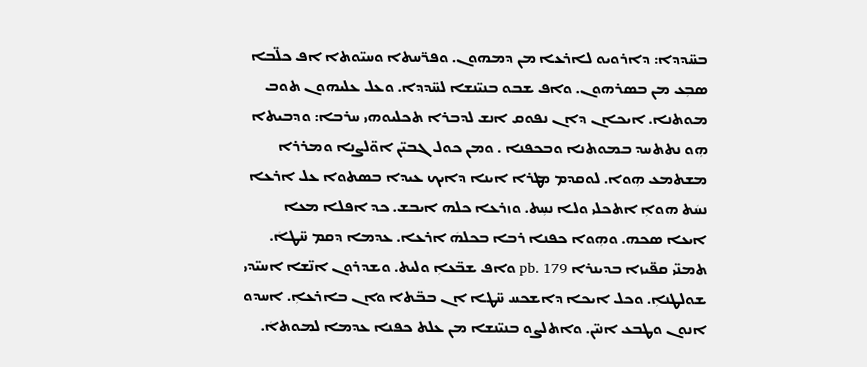ܒܚ̈ܕܕܐ: ܕܐܪܘܝܘ ܠܐܪܥܐ ܡܢ ܕܡܗܘܢ. ܘܦܪ̈ܚܬܐ ܘܚܝ̈ܘܬܐ ܐܦ ܟܠ̈ܒܐ ܣܒܼܥ ܡܢ ܒܣܪܗܘܢ. ܘܐܦ ܫܒܘ ܒܢܝ̈ܢܫܐ ܠܚ̈ܕܕܐ. ܘܥܠ ܥܠܝܗܘܢ ܬܘܒ ܡܘܬܢܐ. ܐܝܟܐܢ ܕܐܢ ܢܦܘܩ ܐܢܫ ܠܕܒܪܐ ܬܟܠܝܘܗܝ ܚܪܒܐ: ܘܕܒܝܬܐ ܗܼܘ ܢܬܬܚܕ ܒܡܘܬܢܐ ܘܒܟܦܢܐ . ܘܡܢ ܟܘܠ ܓܒܝ̈ܢ ܐܘ̈ܠܨܢܐ ܘܡܪܪܐ ܡܫܬܡܥ ܗܼܘܐ. ܠܘܩܕܡ ܡܛܪܐ ܐܝܢܐ ܕܐܝܟ ܥܝܕܐ ܒܣܬܘܐ ܥܠ ܐܪܥܐ ܢܚܿܬ ܗܘܐܼ ܐܬܟܠܝ ܘܠܐ ܢܚܼܬ. ܘܙܪܥܐ ܟܠܗ ܐܝܒܫ. ܟܕ ܐܦܠܐ ܡܥܐ ܐܝܥܐ ܣܟܗ. ܘܗܼܘܐ ܟܦܢܐ ܪܒܐ ܒܟܠܗܿ ܐܪܥܐ. ܥܕܡܐ ܕܩܡ ܚ̈ܛܐܿ. ܬܡܢ̈ܝ ܩܦ̈ܝܙܐ ܒܕܝܢܪܐ pb. 179 ܘܐܦ ܫܒ̈ܥܐܼ ܘܠܝܬ. ܘܫܕܪܘܢ ܐܢ̈ܫܐ ܐܚܝ̈ܕܝ ܫܘܠܛܢܐܼ. ܘܟܠ ܐܝܟܐ ܕܐܫܟܚ ܚ̈ܛܐ ܐܢ ܒܒ̈ܬܐ ܘܐܢ ܒܐܪܥܐܼ. ܐܚܕܘ ܐܢܘܢ ܘܛܒܥ ܐܢܝ̈ܢ. ܘܐܬܠܨܘ ܒܢܝ̈ܢܫܐ ܡܢ ܥܠܬ ܟܦܢܐ ܥܕܡܐ ܠܡܘܬܐܿ.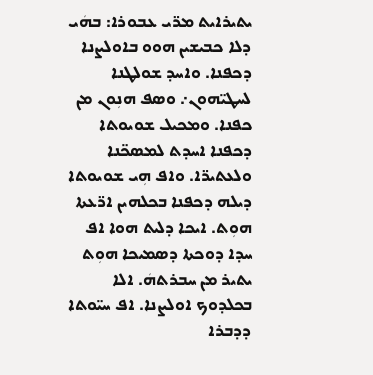ܝܬܝܪܐܝܬ ܡܪ̈ܝ ܥܒܘܪܐ: ܒܗܿܝ ܕܠܐ ܟܒܝܫܝܢ ܗܘܘ ܒܐܘܠܨܢܐ ܕܟܦܢܐ. ܘܐܚܕ ܫܘܠܛܢܐ ܠܚܛܝ̈ܗܘܢ܇ ܘܣܦ ܗܢܼܘܢ ܡܢ ܟܦܢܐ. ܘܡܟܝܠ ܫܘܝܘܬܐ ܕܟܦܢܐ ܐܚܕܬ ܠܡܣܟ̈ܢܐ ܘܠܥܬܝܪ̈ܐ. ܘܐܦ ܗܼܝ ܫܘܝܘܬܐ ܕܝܠܗ ܕܟܦܢܐ ܒܟܠܗܝܢ ܐܪ̈ܥܬܐ ܗܘܼܬ. ܐܝܟܐ ܕܠܝܬ ܗܘܐ ܐܦ ܚܕܐ ܕܘܟܬܐ ܕܣܡܝܟܐ ܗܘܼܬ ܝܬܝܪ ܡܢ ܚܒܪܬܗܿ. ܐܠܐ ܒܟܠܕܘܟ ܐܘܠܨܢܐ. ܐܦ ܚܝ̈ܘܬܐ ܕܕܒܪܐ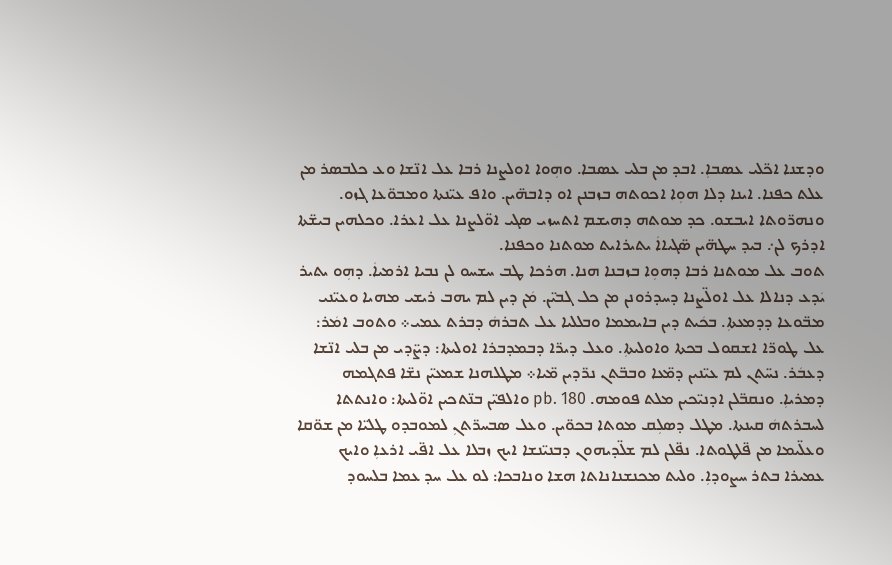ܘܕܫܢܐ ܐܟ̈ܠܝ ܥܣܒܐܼ. ܐܒܕ ܡܢ ܒܠܝ ܥܣܒܐ. ܘܗܼܘܐ ܐܘܠܨܢܐ ܪܒܐ ܥܠ ܐܢ̈ܫܐ ܘܥ ܟܠܒܣܪ ܡܢ ܥܠܬ ܟܦܢܐ. ܐܝܢܐ ܕܠܐ ܗܘܼܐ ܐܟܘܬܗ ܒܙܒܢܢ ܐܘ ܕܐܒܗ̈ܝܢ. ܘܐܦ ܥܝ̈ܢܬܐ ܘܡܒܘ̈ܥܐ ܓܙܘ. ܘܢܗܪ̈ܘܬܐ ܐܝܒܫܘ. ܟܕ ܡܘܬܗ ܕܗܝܫܡ ܐܬܚܙܝ ܣܓܝ ܐܘ̈ܠܨܢܐ ܥܠ ܐܥܪܐ. ܘܟܠܗܝܢ ܒܝܫ̈ܬܐ ܐܕܪܟ ܠܢ܇ ܒܝܕ ܚܛܗ̈ܝܢ ܣ̈ܓܝܐܐܿ ܝܬܝܪܐܝܬ ܡܘܬܢܐ ܘܟܦܢܐ.
ܬܘܒ ܥܠ ܡܘܬܢܐ ܪܒܐ ܕܗܘܼܐ ܒܙܒܢܐ ܗܢܐ. ܗܪܟܐ ܛܒ ܚܫܚܘ ܠܢ ܢܒܝܐ ܐܪܡܝܐܿ. ܕܗܼܘ ܝܬܝܪ ܝܿܕܥ ܕܢܐܠܐ ܥܠ ܐܘܠ̈ܨܢܐ ܕܚܕܪܘܢܢ ܡܢ ܟܠ ܓܒܝ̈ܢ. ܡܿܢ ܕܝܢ ܠܡ ܝܗܒ ܪܝܫܝ ܡܗܝܐ ܘܥܝ̈ܢܝ ܡܒ̈ܘܥܐ ܕܕܡܥܬܐܼ. ܒܟܿܝܬ ܕܝܢ ܒܐܝܡܡܐ ܘܒܠܠܝܐ ܥܠ ܬܒܪܗܿ ܕܒܪܬ ܥܡܝ܀ ܘܬܘܒ ܐܡܿܪ: ܥܠ ܛܘܪ̈ܐ ܐܫܩܘܠ ܒܟܬܐ ܘܐܘܠܝܬܐܼ. ܘܥܠ ܕܝܪ̈ܐ ܕܒܡܕܒܪܐ ܐܘܠܝܬܐ: ܕܨ̈ܕܝ ܡܢ ܒܠܝ ܐܢ̈ܫܐ ܕܥܒܿܪ. ܢܚ̈ܬܢ ܠܡ ܥܝ̈ܢܝܢ ܕܡ̈ܥܐ ܘܒܒ̈ܬܢ ܢܪ̈ܕܝܢ ܡ̈ܝܐ܀ ܡܛܠܗܢܐ ܫܡܥܝ̈ܢ ܢܫ̈ܐ ܦܬܓܡܗ ܕܡܪܝܐܼ. ܘܢܩܒ̈ܠܢ ܐܕܢܝ̈ܟܝܢ ܡܠܬ ܦܘܡܗ. pb. 180 ܘܐܠܦܝ̈ܢ ܒܢ̈ܬܟܝܢ ܐܘ̈ܠܝܬܐ: ܘܐܢܬܬܐ ܠܚܒܪܬܗܿ ܩܝܢܬܐ. ܡܛܠ ܕܣܠܼܩ ܡܘܬܐ ܒܟܘ̈ܝܢ. ܘܥܠ ܣܒܚܪ̈ܬܢܼ ܠܡܘܒܕܘ ܛܠܝ̈ܐ ܡܢ ܫܘ̈ܩܐ ܘܥܠ̈ܝܡܐ ܡܢ ܦ̈ܠܛܘܬܐ. ܢܦ̈ܠܢ ܠܡ ܫܠ̈ܕܝܗܘܢ ܕܒܢܝ̈ܢܫܐ ܐܝܟ ܙܒܠܐ ܥܠ ܐܦ̈ܝ ܐܪܥܐܼ ܘܐܝܟ ܥܡܝܪܐ ܒܬܪ ܚܨܘܕܐܼ. ܘܠܝܬ ܡܟܢܫܢܐܢܐܬܐ ܗܫܐ ܘܢܐܒܟܐ: ܠܘ ܥܠ ܚܕ ܥܡܐ ܒܠܚܘܕ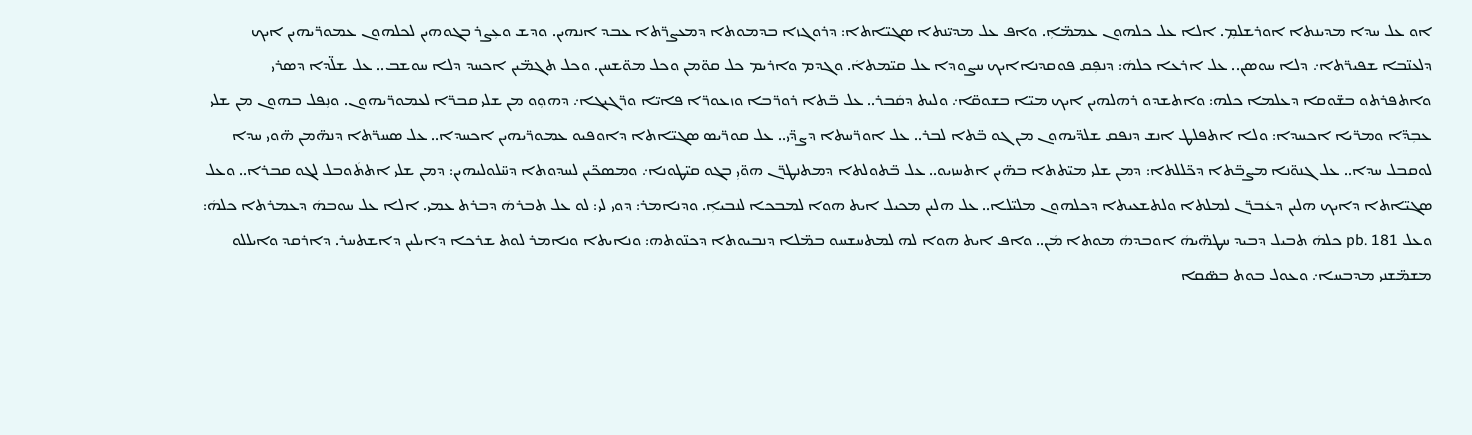ܐܘ ܥܠ ܚܕܐ ܡܕܝܢܬܐ ܐܘܪܫܠܡܼ. ܐܠܐ ܥܠ ܟܠܗܘܢ ܥܡܡ̈ܐܼ. ܘܐܦ ܥܠ ܡܕܝ̈ܢܬܐ ܣܓܝ̈ܐܬܐ: ܕܪܘܓܙܐ ܒܕܡܘܬܐ ܕܡܥܨܪ̈ܬܐ ܥܒܕ ܐܢܗܝܢ. ܘܕܫ ܘܥܼܨܪ ܒܓܘܗܝܢ ܠܟܠܗܘܢ ܥܡܘܪ̈ܝܗܝܢ ܐܝܟ ܕܠܥܢ̈ܒܐ ܫܦܝܪ̈ܬܐ܇ ܕܠܐ ܚܘܣܢ.. ܥܠ ܐܪܥܐ ܟܠܗܿ: ܕܢܦܼܩ ܦܘܩܕܢܐܐܝܟ ܚܨܘܕܐ ܥܠ ܩܝ̈ܡܬܐܿ. ܘܓܕܡ ܘܐܪܝܡ ܟܠ ܩܘ̈ܡܢ ܘܟܠ ܡܘ̈ܫܚܢ. ܘܟܠ ܬܓܡ̈ܝܢ ܐܟܚܕ ܕܠܐ ܚܘܫܒ.. ܥܠ ܫܠ̈ܕܐ ܕܣܪܝ ܘܐܬܦܪܬܘ ܒܫ̈ܘܩܐ ܕܥܠܡܐ ܟܠܗ: ܘܐܬܫܕܘ ܪܗܠܗܝܢ ܐܝܟ ܡܝ̈ܐ ܒܫܘܩ̈ܐ܇ ܘܠܝܬ ܕܩܿܒܪ.. ܥܠ ܒ̈ܬܐ ܪܘܪ̈ܒܐ ܘܙܥܘܪ̈ܐ ܦܐܝ̈ܐ ܘܪ̈ܓܝܓܐ܇ ܕܗܘܼܘ ܡܢ ܫܠܝ ܩܒܪ̈ܐ ܠܥܡܘܪ̈ܝܗܘܢ. ܘܢܼܦܠ ܒܗܘܢ ܡܢ ܫܠܝ ܥܒܼܕ̈ܐ ܘܡܪ̈ܝܐ ܐܟܚܕܐ: ܘܠܐ ܐܬܦܠܛ ܐܢܫ ܕܢܦܩ ܫܠܕ̈ܝܗܘܢ ܡܢ ܓܘ ܒ̈ܬܐ ܠܒܪ.. ܥܠ ܐܘܪ̈ܚܬܐ ܕܨܕ̈ܝ.. ܥܠ ܩܘܪ̈ܝܣ ܣܓܝ̈ܐܬܐ ܕܐܘܦܝܘ ܥܡܘܪ̈ܝܗܝܢ ܐܟܚܕܐ.. ܥܠ ܣܚܪ̈ܬܐ ܕܢܗ̈ܡܢ ܗ̈ܘܝ ܚܕܐ ܠܘܩܒܠ ܚܕܐ.. ܥܠ ܓܢܘ̈ܢܐ ܡܨܒ̈ܬܐ ܕܟ̈ܠܠܬܐ: ܕܡܢ ܫܠܝ ܡܝ̈ܬܬܐ ܒܗ̈ܝܢ ܐܬܚܙܝܘ.. ܥܠ ܒ̈ܬܘܠܬܐ ܕܡܬܢܛܪ̈ܢ ܗܘ̈ܝܼ ܒܓܘ ܩܝ̈ܛܘܢܐ܇ ܘܡܣܟ̈ܝܢ ܠܚܕܘܬܐ ܕܚ̈ܠܘܠܝܗܝܢ: ܕܡܢ ܫܠܝ ܐܬܬܿܘܒܠ ܠܓܘ ܩܒܪܐ.. ܘܥܠ ܣܓܝ̈ܐܬܐ ܕܐܝܟ ܗܠܝܢ ܕܥܿܒܪ̈ܢ ܠܡܠܬܐ ܘܠܬܫܥܝܬܐ ܕܟܠܗܘܢ ܡܠܝ̈ܠܐ.. ܥܠ ܗܠܝܢ ܡܟܝܠ ܐܝܬ ܗܘܐ ܠܡܒܟܐ ܠܢܒܝܐܼ. ܘܕܢܐܡܪ: ܕܘܝ ܠܝ: ܠܘ ܥܠ ܬܒܪܗܿ ܕܒܪܬ ܥܡܝ. ܐܠܐ ܥܠ ܚܘܒܗܿ ܕܥܡܪܬܐ ܟܠܗܿ: ܘܥܠ pb. 181 ܟܠܗܿ ܬܒܝܠ ܕܒܝܕ ܚܛܗ̈ܝܗܿ ܐܘܒܕܗܿ ܡܘܬܐ ܡܿܢ.. ܘܐܦ ܐܝܬ ܗܘܐ ܠܗ ܠܡܬܚܫܚܘ ܒܡ̈ܠܐ ܕܢܒܝܘܬܐ ܕܟܢ̈ܘܬܗ: ܘܢܐܝܬܐ ܘܢܐܡܪ ܠܘܬ ܫܪܟܐ ܕܐܝܠܝܢ ܕܐܫܬܚܪ. ܕܐܪܩܕ ܘܐܝܠܠܘ ܡܫܡ̈ܫܢܝ ܡܕܒܚܐ܇ ܘܥܘܠ ܒܘܬ ܒܣ̈ܩܐ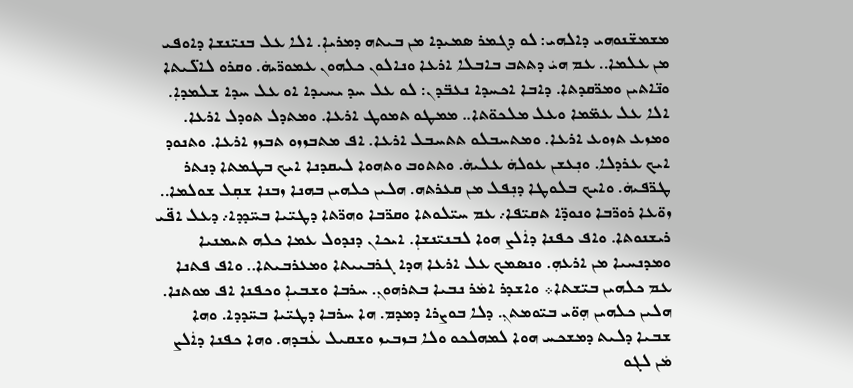ܡܫܡܫ̈ܢܘܗܝ ܕܐܠܗܝ: ܠܘ ܕܓܡܪ ܣܡܝܕܐ ܡܢ ܒܝܬܗ ܕܡܪܝܐܼ. ܐܠܐ ܥܠ ܒܢܝ̈ܢܫܐ ܕܐܘܦܝ ܡܢ ܥܠܡܐ.. ܥܡ ܗܝܿ ܕܬܬܒ ܒܐܒܠܐ ܐܪܥܐ ܘܢܐܠܘܢ ܟܠܗܘܢ ܥܡܘܪ̈ܝܗܿ. ܘܩܪܘ ܠܐܠ̈ܝܬܐ ܘܢ̈ܐܬܝܢ ܘܡܪ̈ܩܕܬܐ. ܕܐܒܐ ܐܟܚܕܐ ܢܥܒ̈ܕܢ: ܠܘ ܥܠ ܚܕ ܝܚܝܕܐ ܐܘ ܥܠ ܚܕܐ ܫܠܡܕܐܼ. ܐܠܐ ܥܠ ܥܡ̈ܡܐ ܘܥܠ ܡܠܟܘ̈ܬܐ.. ܡܡܛܘ ܬܡܘܛ ܐܪܥܐ. ܘܡܬܕܠ ܬܘܕܠ ܐܪܥܐ. ܘܡܙܥ ܬܙܘܥ ܐܪܥܐ. ܘܡܬܚܒܠܘ ܬܬܚܒܠ ܐܪܥܐ. ܐܦ ܡܬܒܙܙܘ ܬܒܙܙ ܐܪܥܐ. ܘܬܢܘܕ ܐܝܟ ܥܪܕܠܐ. ܘܢܼܥܫܢ ܥܘܠܗܿ ܥܠܝܗܿ. ܘܬܬܘܒ ܘܬܗܘܐ ܠܝܩܕܢܐ ܐܝܟ ܒܛܡܬܐ ܕܢܬܪ ܛܪ̈ܦܝܗܿ. ܘܐܝܟ ܒܠܘܛܐ ܕܢܼܦܠ ܡܢ ܩܥܪܬܗ. ܗܠܝܢ ܟܠܗܝܢ ܒܗܢܐ ܙܒܢܐ ܫܩܼܠ ܫܘܠܡܐ.. ܙܘ̈ܥܐ ܪܘܪ̈ܒܐ ܘܢܘܕ̈ܐ ܬܩܝ̈ܦܐ܇ ܥܡ ܚܝ̈ܠܘܬܐ ܘܩܪ̈ܒܐ ܘܗܪ̈ܬܐ ܕܛܝ̈ܝܐ ܒܚ̈ܕܕܐ܇ ܕܥܠ ܐܦ̈ܝ ܪܝܫܢܘܬܐ. ܘܐܦ ܟܦܢܐ ܕܐܿܠܨ ܗܘܐ ܠܒܢܝ̈ܢܫܐܼ. ܐܝܟܐܢ ܕܢܕܘܠ ܥܡܐ ܟܠܗ ܬܝܡܢܝܐ ܘܡܕܢܚܝܐ ܡܢ ܐܪܥܗܼ. ܘܢܣܡܟ ܥܠ ܐܪܥܐ ܗܕܐ ܓܪܒܝܝܬܐ ܘܡܥܪܒܝܬܐ.. ܘܐܦ ܦܬܢܐ ܥܡ ܟܠܗܝܢ ܒܝ̈ܫܬܐ܀ ܘܐܫܕܪ ܐܡܿܪ ܢܒܝܐ ܒܬܪܗܘܢܼ. ܚܪܒܐ ܘܫܒܝܐܼ ܘܟܦܢܐ ܐܦ ܡܘܬܢܐ. ܗܠܝܢ ܟܠܗܝܢ ܗܼܘ̈ܝ ܒܝ̈ܘܡܬܢܼ. ܕܠܐ ܒܘܨܪܐ ܕܡܕܡ. ܗܐ ܚܪܒܐ ܕܛܝ̈ܝܐ ܒܚ̈ܕܕܐ. ܘܗܐ ܫܒܝܐ ܕܠܝܬ ܕܡܫܟܚ ܗܘܐ ܠܡܗܠܟܘ ܘܠܐ ܒܙܒܝܙ ܘܫܩܝܠ ܥܿܒܕܗ. ܘܗܐ ܟܦܢܐ ܕܐܿܠܨ ܡܿܢ ܠܓܘ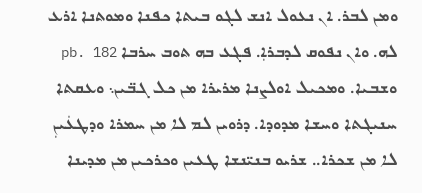ܘܡܢ ܠܒܪ. ܐܢ ܢܥܘܠ ܐܢܫ ܠܓܘ ܒܝܬܐ ܟܦܢܐ ܘܡܘܬܢܐ ܐܪܥ ܠܗ. ܘܐܢ ܢܦܘܩ ܠܕܒܪܐܼ. ܦܓܥ ܒܗ ܬܘܒ ܚܪܒܐ pb. 182 ܘܫܒܝܐ. ܘܡܟܝܠ ܐܘܠܨܢܐ ܡܪܝܪܐ ܡܢ ܟܠ ܓܒ̈ܝܢ܆ ܘܥܩܬܐ ܚܢܝܓܬܐ ܘܚܫܐ ܡܕܘܕܐ. ܕܪܘܝܢ ܠܡ ܠܐ ܡܢ ܚܡܪܐ ܘܕܛܥܿܝܢܼ ܠܐ ܡܢ ܫܟܪܐ.. ܫܪܝܘ ܒܢܝ̈ܢܫܐ ܛܥܝܢ ܘܟܪܟܝܢ ܡܢ ܡܕܝܢܐ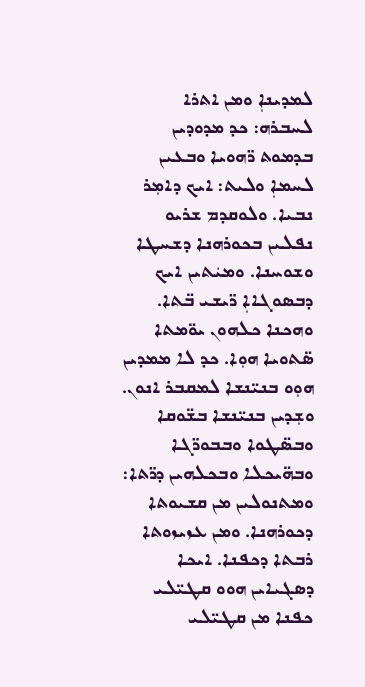ܠܡܕܝܢܐܼ ܘܡܢ ܐܬܪܐ ܠܚܒܪܗ: ܟܕ ܡܕܘܕܝܢ ܒܕܡܘܬ ܪ̈ܗܘܝܐ ܘܒܥܝܢ ܠܚܡܐܼ ܘܠܝܬ: ܐܝܟ ܕܐܡܼܪ ܢܒܝܐ. ܘܠܘܩܕܡ ܫܪܝܘ ܢܦܠܝܢ ܒܟܘܪܗܢܐ ܕܫܚܛܐ ܘܫܘܚܢܐ. ܘܡܝܿܬܝܢ ܐܝܟ ܕܒܣܘܓܐܐܼ ܪ̈ܝܫܝ ܒ̈ܬܐ. ܘܗܟܢܐ ܟܠܗܘܢ ܝܘ̈ܡܬܐ ܣ̈ܬܘܝܐ ܗܘܼܐ. ܟܕ ܠܐ ܡܡܕܝܢ ܗܘܼܘ ܒܢܝ̈ܢܫܐ ܠܡܩܒܪ ܐܢܘܢ. ܘܫܼܕܝܢ ܒܢܝ̈ܢܫܐ ܒܫ̈ܘܩܐ ܘܒܣ̈ܛܘܐ ܘܒܒܘܪ̈ܓܐ ܘܒܗ̈ܝܟܠܐ ܘܒܟܠܗܝܢ ܕܪ̈ܬܐ: ܘܡܬܢܘܠܝܢ ܡܢ ܩܫܝܘܬܐ ܕܟܘܪܗܢܐ. ܘܡܢ ܥܙܝܙܘܬܐ ܪܒܬܐ ܕܟܦܢܐ. ܐܝܟܐ ܕܣܓܝܐܝܢ ܗܘܘ ܩܛܝ̈ܠܝ ܟܦܢܐ ܡܢ ܩܛܝ̈ܠܝ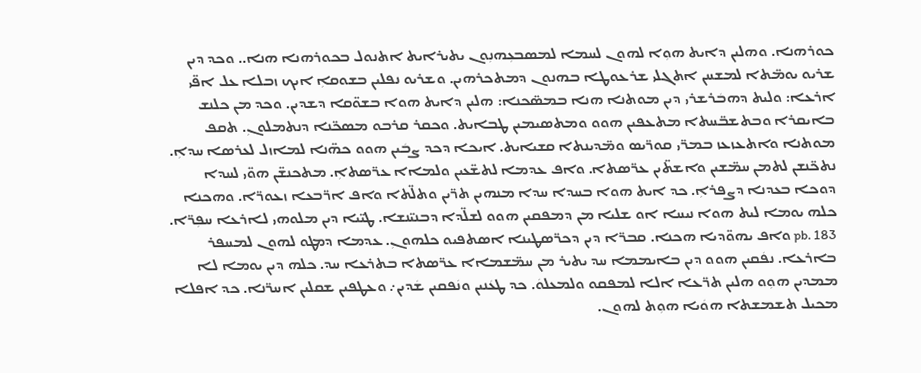ܟܘܪܗܢܐ. ܘܗܠܝܢ ܕܐܝܬ ܗܘܼܐ ܠܗܘܢ ܠܚܡܐ ܠܡܣܒܥܼܗܢܼܘܢ ܝܬܝܪܐܝܬ ܐܬܢܘܠ ܒܟܘܪܗܢܐ ܗܢܐ.. ܘܟܕ ܕܝܢ ܫܪܝܘ ܝܘܡ̈ܬܐ ܠܡܫܚܢ ܐܬܓܠܝ ܫܪܥܘܛܐ ܒܗܢܘܢ ܕܡܬܟܪܗܝܢ. ܘܫܪܝܘ ܢܦܠܝܢ ܒܫܘܩܐܼ ܐܝܟ ܙܒܠܐ ܥܠ ܐܦ̈ܝ ܐܪܥܐ: ܘܠܝܬ ܕܗܒܿܪܫܪܝ ܕܝܢ ܡܘܬܢܐ ܗܢܐ ܒܡܣ̈ܟܢܐ: ܗܠܝܢ ܕܐܝܬ ܗܘܐ ܒܫܘ̈ܩܐ ܕܫܕܝܢ. ܘܟܕ ܡܢ ܟܠܢܫ ܒܐܝܩܪܐ ܘܒܬܫܒ̈ܚܬܐ ܡܬܥܦܝܢ ܗܘܘ ܘܡܬܣܝܡܝܢ ܛܒܐܝܬ. ܘܟܩܪ ܩܪܒܘ ܡܣܟ̈ܢܐ ܕܢܬܡܠܘܢܼ. ܬܩܦ ܡܘܬܢܐ ܘܐܬܥܙܥܙ ܒܡܪ̈ܝ ܩܘܪ̈ܝܣ ܘܡ̈ܕܝܢܬܐ ܩܫܝܐܝܬ. ܐܝܟܐ ܕܟܕ ܨܒܿܝܢ ܗܘܘ ܟܗ̈ܢܐ ܠܡܐܙܠ ܠܥܪܣܐ ܚܕܐܼ. ܢܬܟ̈ܢܫܢ ܠܬܡܢ ܚܡ̈ܫܝܢ ܘܐܫܬ̈ܝܢ ܥܪ̈ܣܬܐ. ܘܐܦ ܥܕܡܐ ܠܬܫ̈ܥܝܢ ܘܠܡܐܐ ܥܪ̈ܣܬܐܼ. ܡܬܟܢܫ̈ܢ ܗܘ̈ܝ ܠܚܕܐ ܕܘܟܐ ܒܥܕܢܐ ܕܨܦܪܐܼ. ܟܕ ܐܝܬ ܗܘܐ ܒܚܕܐ ܚܕܐ ܡܢܗܝܢ ܬܪ̈ܝܢ ܘܬܠ̈ܬܐ ܘܐܦ ܐܪ̈ܒܥܐ ܙܥܘܪ̈ܐ. ܘܗܟܢܐ ܟܠܗ ܝܘܡܐ ܠܝܬ ܗܘܐ ܢܝܚܐ ܐܘ ܫܠܝܐ ܡܢ ܕܡܦܩܝܢ ܗܘܘ ܠܫܠ̈ܕܐ ܕܒܢܝ̈ܢܫܐ. ܛܝ̈ܝܐ ܕܝܢ ܡܠܘܗܝ ܠܐܪܥܐ ܚܦܼܪ̈ܐ. pb. 183 ܘܐܦ ܝܗܘ̈ܕܝܐ ܗܟܢܐ. ܩܒܪ̈ܐ ܕܝܢ ܕܟܪ̈ܣܛܝܢܐ ܐܣܬܦܝܘ ܟܠܗܘܢܼ. ܥܕܡܐ ܕܡܛܘ ܠܗܘܢ ܠܡܚܦܪ ܒܐܪܥܐ. ܢܦܿܩܝܢ ܗܘܘ ܕܝܢ ܒܐܝܡܡܐ ܚܕ ܝܬܝܪ ܡܢ ܚܡ̈ܫܡܐܐ ܥܪ̈ܣܬܐ ܒܬܪܥܐ ܚܕ. ܟܠܗ ܕܝܢ ܝܘܡܐ ܠܐ ܡܡܕܝܢ ܗܘܼܘ ܗܠܝܢ ܬܪ̈ܥܐ ܐܠܐ ܠܡܦܩܘ ܘܠܡܥܠܘܿ. ܟܕ ܛܥܿܢܝܢ ܘܢܿܦܩܝܢ ܫܿܕܝܢ܇ ܘܥܛܦܝܢ ܫܩܠܝܢ ܐܚܪ̈ܢܐ. ܟܕ ܐܦܠܐ ܡܟܝܠ ܬܫܡܫܬܐ ܗܘܿܝܐ ܗܘܼܬ ܠܗܘܢ.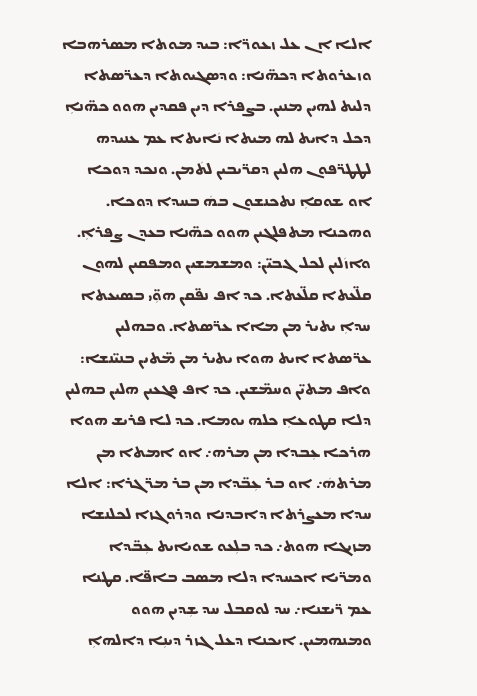ܐܠܐ ܐܢ ܥܠ ܙܥܘܪ̈ܐ: ܒܝܕ ܡܘܬܐ ܡܣܪܗܒܐ ܘܙܥܪܘܬܐ ܕܟܗ̈ܢܐ: ܘܕܣܓܝܘܬܐ ܕܥܪ̈ܣܬܐ ܕܠܝܬ ܠܗܝܢ ܡܢܝܢ. ܒܨܦܪܐ ܕܝܢ ܦܩܕܝܢ ܗܘܘ ܟܗ̈ܢܐܼ ܕܟܠ ܕܐܝܬ ܠܗ ܡܝܬܐ ܢܿܐܝܬܐ ܥܡ ܥܢܝܕܗ ܠܛܛܪ̈ܦܘܢ ܗܠܝܢ ܕܩܪ̈ܝܒܝܢ ܠܬܿܡܢ. ܘܢܟܕ ܕܘܟܐ ܐܘ ܫܘܩܐܼ ܢܬܟܢܫܘܢ ܒܗܿ ܒܚܕܐ ܕܘܟܐ. ܘܗܟܢܐ ܡܬܦܠܓܝܢ ܗܘܘ ܟܗ̈ܢܐ ܒܥܕܢ ܨܦܪܐܼ. ܘܐܙܿܠܝܢ ܠܟܠ ܓܒܝ̈ܢ: ܘܡܫܡܫܝܢ ܘܡܦܩܝܢ ܠܗܘܢ ܩܠ̈ܥܬܐ ܩܠ̈ܥܬܐ. ܟܕ ܐܦ ܢܦ̈ܩܢ ܗܘܼ̈ܝ ܒܣܝܥܬܐ ܚܕܐܼ ܝܬܝܪ ܡܢ ܡܐܐ ܥܪ̈ܣܬܐ. ܘܒܗܠܝܢ ܥܪ̈ܣܬܐ ܐܝܬ ܗܘܐ ܝܬܝܪ ܡܢ ܡ̈ܬܝܢ ܒܢܝ̈ܢܫܐ: ܘܐܦ ܡܬܝ̈ܢ ܘܚܡ̈ܫܝܢ. ܟܕ ܐܦ ܦܓܥܝܢ ܗܠܝܢ ܒܗܠܝܢ ܕܠܐ ܩܛܘܥܐܼ ܟܠܗ ܝܘܡܐ. ܟܕ ܠܐ ܦܪܝܫ ܗܘܐ ܗܪܟܐ ܥܼܒܕܐ ܡܢ ܡܪܗ܇ ܐܘ ܐܡܬܐ ܡܢ ܡܪܬܗܿ܇ ܐܘ ܒܪ ܥܼܒ̈ܕܐ ܡܢ ܒܪ ܡܪ̈ܓܪܐ: ܐܠܐ ܚܕܐ ܡܥܨܪܬܐ ܕܐܒܕܢܐ ܘܕܪܘܓܙܐ ܠܟܠܢܫܐ ܡܙܝܓܐ ܗܘܬ܇ ܟܕ ܒܠܼܥܘ ܫܘܝܐܝܬ ܥܼܒ̈ܕܐ ܘܡܪ̈ܝܐ ܐܟܚܕܐ ܕܠܐ ܡܣܒ ܒܐܦ̈ܐ. ܩܛܢܐ ܥܡ ܪ̈ܝܫܢܐ܇ ܚܕ ܠܘܩܒܠ ܚܕ ܫܼܕܝܢ ܗܘܘ ܘܡܢܗܡܝܢ. ܐܝܟܢܐ ܕܥܠ ܓܙܪ ܕܝܢܼܐ ܕܐܠܗܐܼ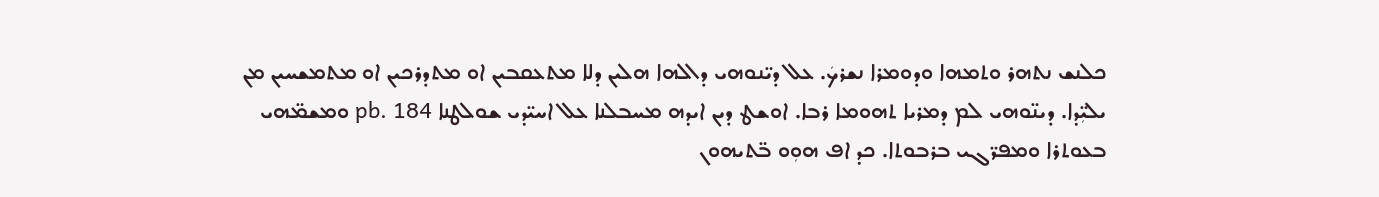ܟܠܢܫ ܢܬܗܪ ܘܬܡܗܐ ܘܕܘܡܪܐ ܢܫܪܟܿ. ܥܠ ܕܝ̈ܢܘܗܝ ܕܐܠܗܐ ܗܠܝܢ ܕܠܐ ܡܬܥܩܒܝܢ ܐܘ ܡܬܕܪܟܝܢ ܐܘ ܡܬܡܫܚܝܢ ܡܢ ܝܠܝܼ̈ܕܐ. ܕܝܢ̈ܘܗܝ ܠܡ ܕܡܪܝܐ ܬܗܘܡܐ ܪܒܐ. ܐܘܫܛ ܕܝܢ ܐܝܕܗ ܡܚܒܠܢܐ ܥܠ ܐܚܝ̈ܕܝ ܫܘܠܛܢܐ pb. 184 ܘܡܫܡ̈ܗܝ ܒܥܘܬܪܐ ܘܡܦܪ̈ܓܝ ܒܪܒܘܬܐ. ܟܕ ܐܦ ܗܘܼܘ ܒ̈ܬܝܗܘܢ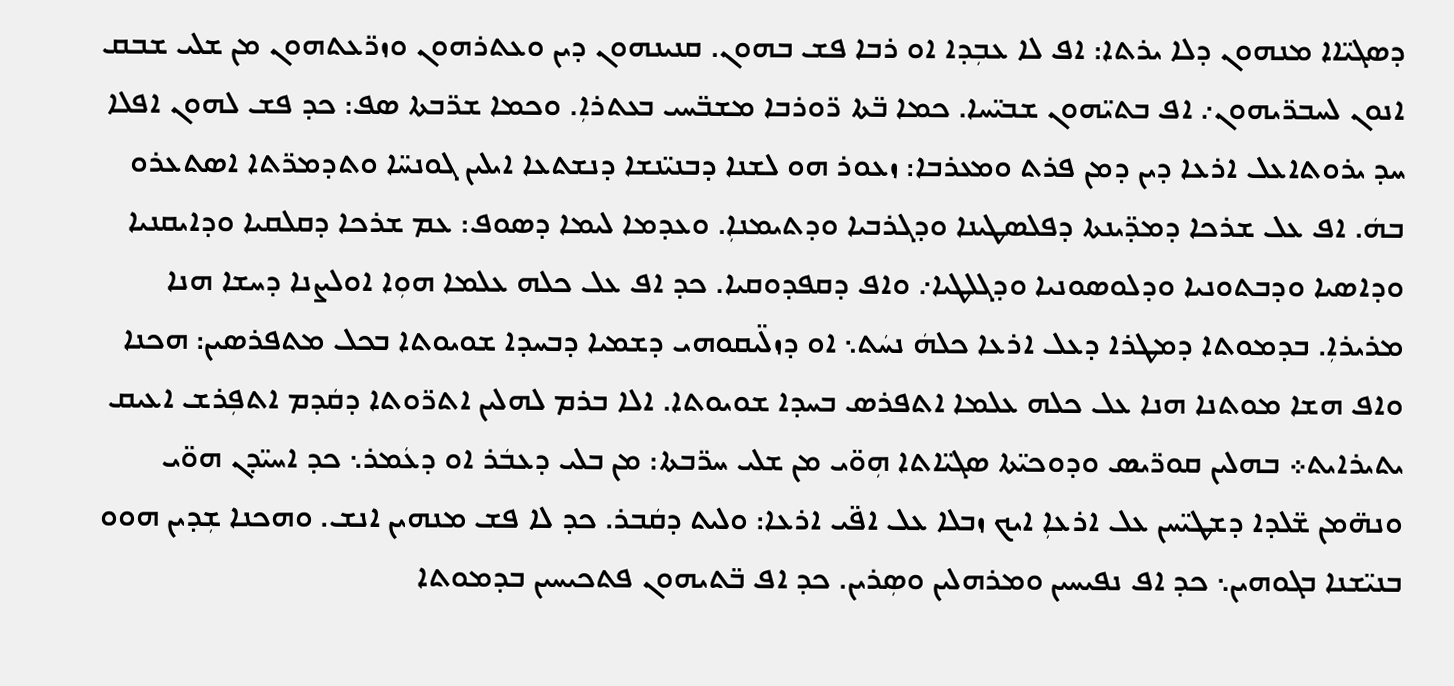ܕܣܓܝ̈ܐܐ ܡܢܗܘܢ ܕܠܐ ܝܪܬܐ: ܐܦ ܠܐ ܥܒܼܕܐ ܐܘ ܪܒܐ ܦܫ ܒܗܘܢ. ܩܢܝܢܗܘܢ ܕܝܢ ܘܥܬܪܗܘܢ ܘܙܪ̈ܥܬܗܘܢ ܡܢ ܫܠܝ ܫܒܩ ܐܢܘܢ ܠܚܒܪ̈ܝܗܘܢ܇ ܐܦ ܒܬܝ̈ܗܘܢ ܫܒܝ̈ܚܐ. ܟܡܐ ܒ̈ܬܐ ܪ̈ܘܪܒܐ ܡܫܒ̈ܚܝ ܒܥܬܪܐܼ. ܘܟܡܐ ܫܪ̈ܒܬܐ ܣܦ: ܟܕ ܦܫ ܠܗܘܢ ܐܦܠܐ ܚܕ ܝܪܘܬܐܥܠ ܐܪܥܐ ܕܝܢ ܕܡܢ ܦܪܬ ܘܡܥܪܒܐ: ܙܥܘܪ ܗܘ ܠܫܢܐ ܕܒܢܝ̈ܢܫܐ ܕܢܫܬܥܐ ܐܝܠܝܢ ܓܘܢܚ̈ܐ ܘܬܕܡܪ̈ܬܐ ܐܣܬܥܪܘ ܒܗܿ. ܐܦ ܥܠ ܫܪܟܐ ܕܡܕ̈ܝܢܬܐ ܕܦܠܣܛܝܢܐ ܘܕܓܪܒܝܐ ܘܕܬܝܡܢܐܼ. ܘܥܕܡܐ ܠܝܡܐ ܕܣܘܦ: ܥܡ ܫܪܟܐ ܕܩܠܩܝܐ ܘܕܐܝܩܢܝܐ ܘܕܐܣܝܐ ܘܕܒܬܘܢܝܐ ܘܕܠܘܣܘܢܝܐ ܘܕܓܠܛܝܐ܇ ܘܐܦ ܕܩܦܕܘܩܝܐ. ܟܕ ܐܦ ܥܠ ܟܠܗ ܥܠܡܐ ܗܘܼܐ ܐܘܠܨܢܐ ܕܚܫܐ ܗܢܐ ܡܪܝܪܐܼ. ܒܕܡܘܬܐ ܕܡܛܪܐ ܕܥܠ ܐܪܥܐ ܟܠܗܿ ܢܚܿܬ܆ ܐܘ ܕܙܠ̈ܝܩܘܗܝ ܕܫܡܝܐ ܕܒܚܕܐ ܫܘܝܘܬܐ ܒܟܠ ܡܬܦܪܣܝܢ: ܗܟܢܐ ܘܐܦ ܗܫܐ ܡܘܬܢܐ ܗܢܐ ܥܠ ܟܠܗ ܥܠܡܐ ܐܬܦܪܣ ܒܚܕܐ ܫܘܝܘܬܐ. ܐܠܐ ܒܪܡ ܠܗܠܝܢ ܐܬܪ̈ܘܬܐ ܕܩܿܕܡ ܐܬܦܼܪܫ ܐܥܝܩ ܝܬܝܪܐܝܬ܀ ܒܗܠܝܢ ܩܘܪ̈ܝܣ ܘܕܘܟܝ̈ܬܐ ܣܓܝ̈ܐܬܐ ܗܼܘ̈ܝ ܡܢ ܫܠܝ ܚܪ̈ܒܬܐ: ܡܢ ܒܠܝ ܕܥܒܿܪ ܐܘ ܕܥܿܡܪ܆ ܟܕ ܐܚܝ̈ܕܢ ܗܘ̈ܝ ܘܢܗ̈ܡܢ ܫ̈ܠܕܐ ܕܫܛܝ̈ܚܢ ܥܠ ܐܪܥܐܼ ܐܝܟ ܙܒܠܐ ܥܠ ܐܦ̈ܝ ܐܪܥܐ: ܘܠܝܬ ܕܩܿܒܪ. ܟܕ ܠܐ ܦܫ ܡܢܗܝܢ ܐܢܫ. ܘܗܟܢܐ ܫܼܕܝܢ ܗܘܘ ܒܢܝ̈ܫܢܐ ܒܓܘܗܝܢ܆ ܟܕ ܐܦ ܢܦܝܚܝܢ ܘܡܪܗܠܝܢ ܘܣܼܪܝܢ. ܟܕ ܐܦ ܒ̈ܬܝܗܘܢ ܦܬܟܝܚܝܢ ܒܕܡܘܬܐ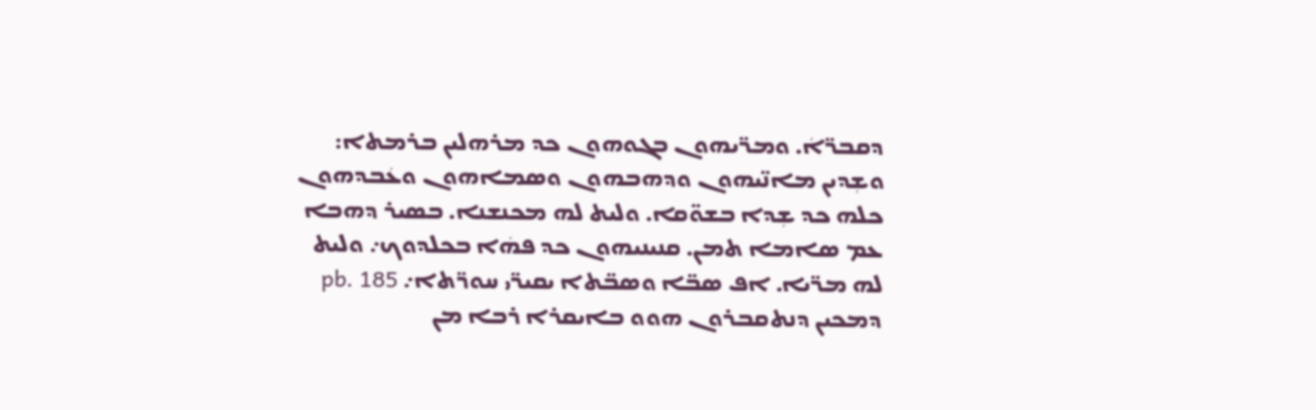ܕܩܒܪ̈ܐܿ. ܘܡܪ̈ܝܗܘܢ ܒܓܘܗܘܢ ܟܕ ܡܪܗܠܝܢ ܒܪܡܬܐ: ܘܫܼܕܝܢ ܡܐܢ̈ܝܗܘܢ ܘܕܗܒܗܘܢ ܘܣܡܐܗܘܢ ܘܥܿܒܕܗܘܢ ܟܠܗ ܟܕ ܫܼܕܐ ܒܫܘ̈ܩܐ. ܘܠܝܬ ܠܗ ܡܟܢܫܢܐ. ܒܣܝܪ ܕܗܒܐ ܥܡ ܣܐܡܐ ܬܡܢ. ܩܢܝܢܝܗܘܢ ܟܕ ܦܗܿܐ ܒܟܠܕܘܟ܇ ܘܠܝܬ ܠܗ ܡܪ̈ܝܐ. ܐܦ ܣܒ̈ܐ ܘܣܒ̈ܬܐ ܝܩܝܪ̈ܝ ܚܘܪ̈ܬܐ܇ pb. 185 ܕܡܟܝܢ ܕܢܬܩܒܪܘܢ ܗܘܘ ܒܐܝܩܪܐ ܪܒܐ ܡܢ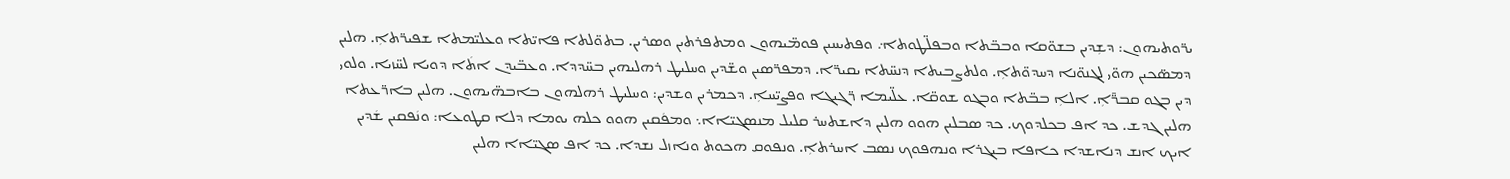ܝܪ̈ܘܬܝܗܘܢ: ܕܫܼܕܝܢ ܒܫܘ̈ܩܐ ܘܒܒ̈ܬܐ ܘܒܦܠ̈ܛܘܬܐ܇ ܘܦܬܝܚܝܢ ܦܘܡ̈ܝܗܘܢ ܘܡܬܦܪܬܝܢ ܘܣܪܝܢ. ܒܬܘ̈ܠܬܐ ܦܐܝ̈ܬܐ ܘܥܠܝ̈ܡܬܐ ܫܦܝܪ̈ܬܐܼ. ܗܠܝܢ ܕܡܣ̈ܟܝܢ ܗܘ̈ܝ ܠܓܢܘ̈ܢܐ ܕܚܕܘ̈ܬܐܼ. ܘܠܬܨܒܝܬܐ ܕܢܚ̈ܬܐ ܝܩܝܪ̈ܐ. ܕܡܦܪ̈ܣܝܢ ܘܫ̈ܕܝܢ ܘܚܠܝܛ ܪܗܠܝܗܝܢ ܒܚ̈ܕܕܐ. ܘܥܒ̈ܝܕܢ ܐܬܿܐ ܕܘܝܐ ܠܚ̈ܙܝܐ. ܘܠܘܝ ܕܝܢ ܒܓܘ ܩܒܪ̈̄ܐܼ. ܐܠܐܼ ܒܒ̈ܬܐ ܘܒܓܘ ܫܘܩ̈ܐ. ܥܠ̈ܝܡܐ ܪ̈ܓܝܓܐ ܘܦܨܝ̈ܚܐܼ. ܕܟܡܪܝܢ ܘܫܕܝܢ: ܘܚܠܝܛ ܪܗܠܗܘܢ ܒܐܒܗ̈ܝܗܘܢ. ܗܠܝܢ ܒܐܪ̈ܥܬܐ ܗܠܝܢ ܓܕܫ. ܟܕ ܐܦ ܒܟܠܕܘܟ. ܟܕ ܣܒܠܝܢ ܗܘܘ ܗܠܝܢ ܕܐܫܬܚܪ ܩܠܝܠ ܡܢܣܓܝ̈ܐܐ܆ ܘܡܦܿܩܝܢ ܗܘܘ ܟܠܗ ܝܘܡܐ ܕܠܐ ܩܛܘܥܐ: ܘܢܿܦܩܝܢ ܫܿܕܝܢ ܐܝܟ ܐܢܫ ܕܢܐܫܕܐ ܟܐܦܐ ܒܝܓܪܐ ܘܢܗܦܘܟ ܢܣܒ ܐܚܪܬܐܼ. ܘܢܦܘܩ ܗܟܘܬ ܘܢܐܙܠ ܢܫܕܐ. ܟܕ ܐܦ ܣܓܝ̈ܐܐ ܗܠܝܢ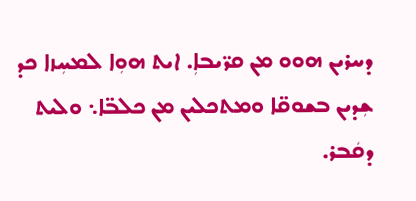ܕܚܪܝܢ ܗܘܘ ܡܢ ܩܪ̈ܝܒܐܼ. ܐܝܬ ܗܘܼܐ ܠܡܚܼܙܐ ܟܕ ܫܼܕܝܢ ܒܫܘܩ̈ܐ ܘܡܬܟܠܝܢ ܡܢ ܟܠܒ̈ܐ܆ ܘܠܝܬ ܕܩܿܒܪ.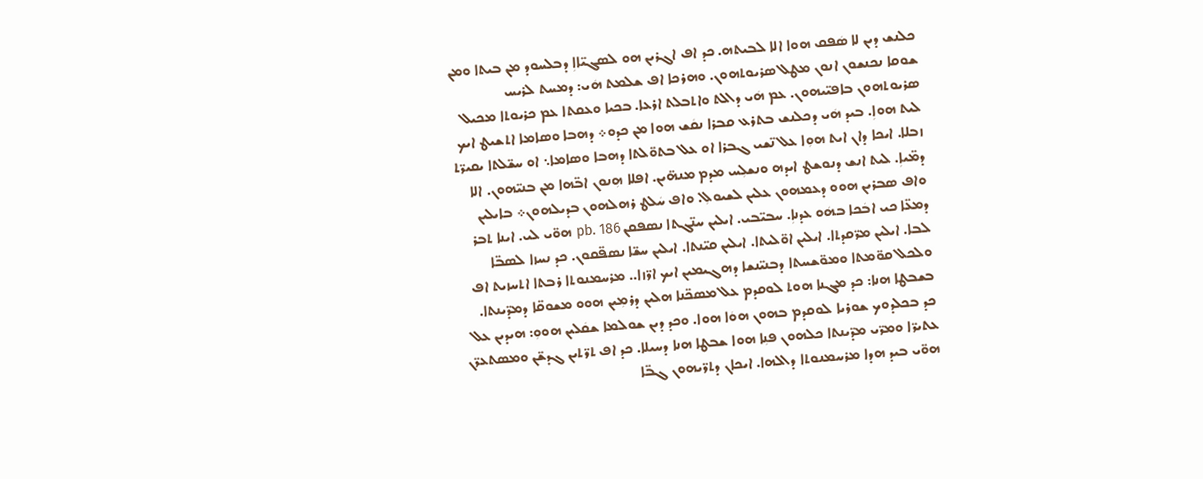ܟܠܢܫ ܕܝܢ ܠܐ ܣܿܦܩ ܗܘܐ ܐܠܐ ܠܒܝܬܗ. ܟܕ ܐܦ ܐܓܪܝܢ ܗܘ ܠܣܓܝ̈ܐܐܼ ܕܒܠܚܘܕ ܡܢ ܒܝܬܐ ܘܡܢ ܫܘܩܐ ܢܟܢܫܘܢ ܐܢܘܢ ܡܛܠ ܣܪܝܘܬܗܘܢ. ܘܗܪܟܐ ܐܦ ܫܠܡܬ ܗܿܝ: ܕܡܚܬ ܠܪܝܚ ܣܪܝܘܬܗܘܢ ܒܐܦܝ̈ܝܗܘܢ. ܥܡ ܗܿܝ ܕܐܠܬ ܘܐܬܒܠܬ ܐܪܥܐ. ܒܟܝܐ ܘܥܩܬܐ ܥܡ ܟܪܝܘܬܐ ܡܟܝܠ ܠܝܬ ܗܘܐܼ. ܒܝܕ ܗܿܝ ܕܟܠܢܫ ܒܬܪܥ ܩܒܪܐ ܢܩܿܫ ܗܘܐ ܡܢ ܟܕܘ܀ ܕܗܒܐ ܘܣܐܡܐ ܐܬܫܝܛ ܐܝܟ ܙܒܠܐ. ܐܝܟܐ ܕܐܢ ܐܝܬ ܗܘܼܐ ܥܠ ܢ̈ܫܝ ܓܒܪܐ ܐܘ ܥܠ ܒܬܘ̈ܠܬܐ ܕܗܒܐ ܘܣܐܡܐ܆ ܐܘ ܚܫ̈ܠܬܐ ܝܩܝܪ̈ܬ ܕܡ̈ܝܐܼ. ܠܝܬ ܐܢܫ ܕܢܘܫܛ ܐܝܕܗ ܘܢܫܠܼܚ ܡܕܡ ܡܢܗ̈ܝܢ. ܐܦܠܐ ܗܼܢܘܢ ܐܒ̈ܗܐ ܡܢ ܒܢܝ̈ܗܘܢ. ܐܠܐ ܘܐܦ ܣܒܪܝܢ ܗܘܘ ܕܥܡܗܘܢ ܥܠܝܢ ܠܫܝܘܠܼ. ܘܐܦ ܚܿܠܛ ܪܗܠܗܘܢ ܒܕܝܠܗܘܢ܀ ܒܐܝܠܝܢ ܕܡܥ̈ܐ ܟܝ ܐܒܿܟܐ ܒܗܿܘ ܥܕܢܐܼ. ܚܒܝ̈ܒܝ. ܐܝܠܝܢ ܚܢ̈ܓܬܐ ܢܣܦܩܢ pb. 186 ܗܘ̈ܝ ܠܝ. ܐܝܢܐ ܬܒܪ ܠܒܐ. ܐܝܠܝܢ ܡܪ̈ܩܕܬܐ. ܐܝܠܝܢ ܐܘ̈ܠܝܬܐ. ܐܝܠܝܢ ܩܝ̈ܢܬܐ. ܐܝܠܝܢ ܚܫ̈ܐ ܢܣܦ̈ܩܘܢ. ܟܕ ܢܚܙܐ ܠܣܒ̈ܐ ܘܠܟܠ ܩܘ̈ܡܬܐ ܘܡܘ̈ܫܚܬܐ ܕܒܢܝ̈ܢܫܐ ܕܗܓܝܡܝܢ ܐܝܟ ܐܪ̈ܙܐ.. ܡܪܚܡܢܘܬܐ ܪܒܬܐ ܐܬܚܙܝܬ ܐܦ ܒܫܒܛܐ ܗܢܐ: ܟܕ ܡܓܢܐ ܗܘܬ ܠܘܩܕܡ ܥܠ ܡܣܟ̈ܢܐ ܗܠܝܢ ܕܪܡܼܝܢ ܗܘܘ ܡܫܘܩ̈ܐ ܕܡܕ̈ܝܢܬܐ. ܟܕ ܒܟܠܕܘܟ ܫܘܪܝܐ ܠܘܩܕܡ ܒܗܘܢ ܗܘܿܐ ܗܘܐ. ܘܟܕ ܕܝܢ ܫܘܠܡܐ ܫܩܿܠܝܢ ܗܘܘܼ: ܗܝܕܝܢ ܥܠ ܥܬܝܪ̈ܐ ܘܡܪ̈ܝ ܡܕ̈ܝܢܬܐ ܟܠܗܘܢ ܦܢܼܐ ܗܘܐ ܫܒܛܐ ܗܢܐ ܕܚܝܠܐ. ܟܕ ܐܦ ܬܪ̈ܬܝܢ ܓܕܫ̈ܢ ܘܡܣܬܥܪ̈ܢ ܗܘ̈ܝ ܒܝܕ ܗܕܐ ܡܪܚܡܢܘܬܐ ܕܐܠܗܐ. ܐܝܟܐܢ ܕܬܪ̈ܝܗܘܢ ܓܒ̈ܐ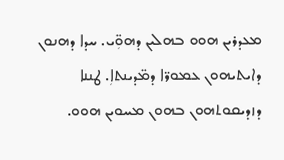ܡܥܕܪܝܢ ܗܘܘ ܒܗܠܝܢ ܕܗܘܼ̈ܝ. ܚܕܐ ܕܗܢܘܢ ܕܐܝܬܝܗܘܢ ܥܡܘܪ̈ܐ ܕܡ̈ܕܝܢܬܐܼ. ܛܢܢܐ ܕܙܕܝܩܘܬܗܘܢ ܒܗܘܢ ܡܚܘܝܢ ܗܘܘ.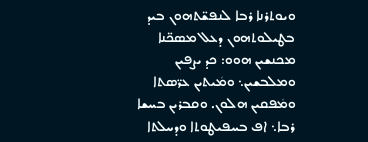ܘܝܘܬܪܢܐ ܪܒܐ ܠܢܦܫ̈ܬܗܘܢ ܒܝܕ ܒܛܝܠܘܬܗܘܢ ܕܥܠ ܡܣܟ̈ܢܐ ܡܟܢܫܝܢ ܗܘܘ: ܟܕ ܝܨܦܝܢ ܘܡܠܒܫܝܢ܆ ܘܡܿܝܬܝܢ ܥܪ̈ܣܬܐ ܘܡܿܦܩܝܢ ܗܠܘܢ. ܘܩܒܪܝܢ ܒܚܫܐ ܪܒܐ܆ ܐܦ ܒܚܦܝܛܘܬܐ ܘܕܚܠܬܐ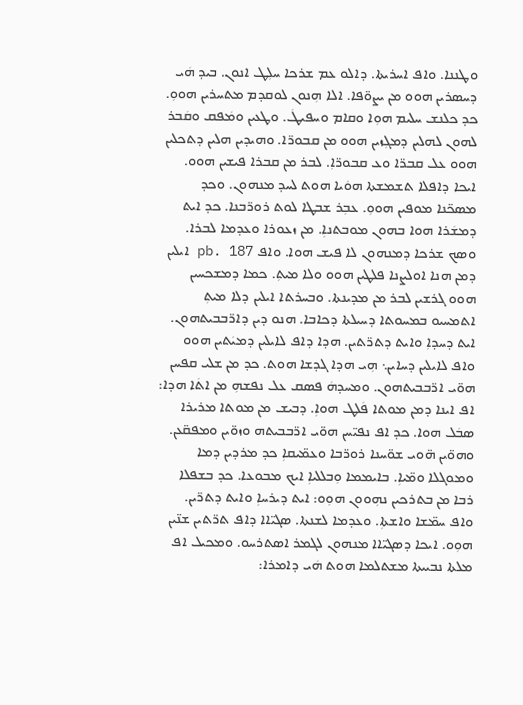ܘܛܢܢܐ. ܘܐܦ ܐܚܪܝܬܐ. ܕܐܠܘ ܥܡ ܫܪܟܐ ܚܠܼܛ ܐܢܘܢ. ܒܝܕ ܗܿܝ ܕܚܣܪܝܢ ܗܘܘ ܡܢ ܝܨܘ̈ܦܐ. ܐܠܐ ܗܼܢܘܢ ܠܘܩܕܡ ܡܬܚܪܝܢ ܗܘܘܼ. ܟܕ ܟܠܢܫ ܚܠܝܡ ܗܘܼܐ ܘܩܐܡ ܘܚܦܝܛܿ. ܘܛܥܝܢ ܘܡܿܦܩ ܘܩܿܒܪ ܠܗܘܢ ܠܗܠܝܢ ܕܡܓܼܙܝܢ ܗܘܘ ܡܢ ܩܒܘܪ̈ܐ. ܘܗܝܕܝܢ ܗܠܝܢ ܕܬܟܠܝܢ ܗܘܘ ܥܠ ܩܒܪ̈ܐ ܘܥ ܩܒܘܪ̈ܐܼ. ܠܒܪ ܡܢ ܩܒܪܐ ܦܝܫܝܢ ܗܘܘ. ܐܝܟܐ ܕܐܦܠܐ ܬܫܡܫܬܐ ܗܘܿܝܐ ܗܘܬ ܠܚܕ ܡܢܗܘܢ. ܘܟܕ ܡܣܟ̈ܢܐ ܡܘܦܝܢ ܗܘܘܼ. ܥܒܼܪ ܫܒܛܐ ܠܘܬ ܪܘܪ̈ܒܢܐ. ܟܕ ܐܝܬ ܕܡܫܿܪܐ ܗܘܐ ܒܗܘܢ ܡܘܒܬܢܐܼ. ܡܢ ܙܥܘܪܐ ܘܥܕܡܐ ܠܒܪܐ. ܘܣܟ ܫܪܟܐ ܕܡܢܗܘܢ ܠܐ ܦܝܫ ܗܘܐ. ܘܐܦ pb. 187 ܐܝܠܝܢ ܕܡܢ ܗܢܐ ܐܘܠܨܢܐ ܦܠܛܝܢ ܗܘܘ ܘܠܐ ܡܝܬܼ. ܟܡܐ ܕܡܫܟܚܝܢ ܗܘܘ ܓܪܫܝܢ ܠܒܪ ܡܢ ܡܕܝܢܬܐ. ܘܒܚܪܬܐ ܐܝܠܝܢ ܕܠܐ ܡܝܬܼ ܐܬܡܚܝܘ ܒܡܚܘܬܐ ܕܚܝܠܬܐ ܕܟܐܒܐ. ܗܢܘ ܕܝܢ ܕܐܪ̈ܒܒܝܬܗܘܢ. ܐܝܬ ܕܚܕܐܼ ܘܐܝܬ ܕܬܪ̈ܬܝܢ. ܗܕܐ ܕܐܦ ܠܐܝܠܝܢ ܕܡܝܿܬܝܢ ܗܘܘ ܘܐܦ ܠܐܝܠܝܢ ܕܚܐܝܢ܆ ܗܼܝ ܗܕܐ ܓܕܫܐ ܗܘܬ. ܟܕ ܡܢ ܫܠܝ ܩܦܚܢ ܗܘ̈ܝ ܐܪ̈ܒܒܝܬܗܘܢ. ܘܡܚܕܗܿ ܦܣܩ ܥܠ ܢܦܫܗܼ ܡܢ ܐܬܿܐ ܗܕܐ: ܐܦ ܐܝܢܐ ܕܡܢ ܡܘܬܐ ܦܿܠܛ ܗܘܐܼ. ܕܒܝܫ ܡܢ ܡܘܬܐ ܡܪܝܪܐ ܣܒܿܠ ܗܘܐ. ܟܕ ܐܦ ܢܦܝ̈ܚܢ ܗܘ̈ܝ ܐܪ̈ܒܒܝܬܗ ܘܙܘ̈ܝܢ ܘܡܦܩ̈ܥܢ. ܘܗܘ̈ܝܢ ܗ̈ܘܝ ܫܘ̈ܚܢܐ ܪܘܪ̈ܒܐ ܘܥܡ̈ܝܩܐܼ ܟܕ ܡܪܕܝܢ ܕܡܐ ܘܡܘܓܠܐ ܘܡ̈ܝܐܼ. ܒܐܝܡܡܐ ܘܼܒܠܠܝܐܼ ܐܝܟ ܡܒܘܥܐ. ܟܕ ܒܫܦܠܐ ܪܒܐ ܡܢ ܒܬܪܟܝܢ ܢܗܼܘܘܢ ܗܘܼܘ: ܐܝܬ ܕܝܪܚܐܼ ܘܐܝܬ ܕܬܪ̈ܝܢ. ܘܐܦ ܚܡ̈ܫܐ ܘܐܫܬܐܼ. ܘܥܕܡܐ ܠܫܢܬܐ. ܣܓܝ̈ܐܐ ܕܐܦ ܬܪ̈ܬܝܢ ܫܢ̈ܝܢ ܗܘܼܘ. ܐܝܟܐ ܕܣܓܝ̈ܐܐ ܡܢܗܘܢ ܠܓܡܪ ܐܣܬܪܚܘ. ܘܡܟܝܠ ܐܦ ܡܠܬܐ ܢܒܝܝܬܐ ܡܫܬܠܡܐ ܗܘܬ ܗܿܝ ܕܐܡܪܐ: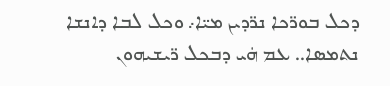ܕܟܠ ܒܘܪ̈ܟܐ ܢܪ̈ܕܝܢ ܡܝ̈ܐ܇ ܘܟܠ ܠܒܐ ܕܐܢܫܐ ܢܬܡܣܐ.. ܥܡ ܗܿܝ ܕܒܟܠ ܪ̈ܝܫܝܗܘܢ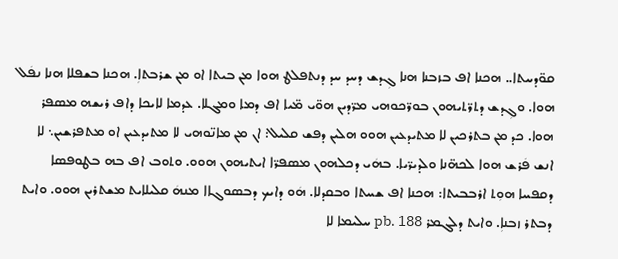ܩܘ̈ܕܚܬܐ.. ܗܟܢܐ ܐܦ ܒܙܒܢܐ ܗܢܐ ܓܼܕܫ ܕܚܕ ܚܕ ܕܢܬܦܠܛ ܗܘܐ ܡܢ ܒܝܬܐ ܐܘ ܡܢ ܫܪܒܬܐܼ. ܗܟܢܐ ܒܫܦܠܐ ܗܢܐ ܢܦܿܠ ܗܘܐ. ܘܓܼܕܫ ܕܬܪ̈ܬܝܗܘܢ ܒܘܪ̈ܟܘܗܝ ܡܪ̈ܕܝܢ ܗܘ̈ܝ ܡ̈ܝܐ ܐܦ ܕܡܐ ܘܡܓܠܐ. ܥܕܡܐ ܠܐܝܟܐ ܕܐܦ ܪܝܫܗ ܡܣܦܪ ܗܘܐ. ܟܕ ܡܢ ܒܬܪܟܝܢ ܠܐ ܡܬܝܕܥܝܢ ܗܘܘ ܗܠܝܢ ܕܦܫ ܩܠܝܠ: ܐܢ ܡܢ ܡܐܢ̈ܘܗܝ ܠܐ ܡܬܝܕܥܝܢ ܐܘ ܡܬܦܪܫܝܢ܆ ܠܐ ܐܢܫ ܦܿܪܫ ܗܘܐ ܠܟܗ̈ܢܐ ܘܠܕܝܪ̈ܝܐ. ܒܗܿܝ ܕܟܠܗܘܢ ܡܣܦܪ̈ܐ ܐܝܬܝܗܘܢ ܗܘܘ. ܘܬܘܒ ܐܦ ܒܗ ܒܛܘܦܣܐ ܕܩܦܚܐ ܗܘܼܬ ܐܪܒܒܝܬܐ: ܗܟܢܐ ܐܦ ܫܚܬܐ ܘܒܩܕܠܐ. ܗܿܘ ܕܐܝܟ ܕܒܣܘܓܐܐ ܡܢܗܿ ܩܠܝܠܐܝܬ ܡܫܬܪܝܢ ܗܘܘ. ܘܐܝܬ ܕܒܬܪ ܙܒܢܐܼ. ܘܐܝܬ ܕܠܓܡܪ pb. 188 ܚܠܝܡܐ ܠܐ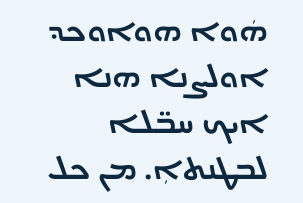ܗܿܘܐ ܗܘܐܘܟܕ ܐܘܠܨܢܐ ܗܢܐ ܐܝܟ ܚܒ̈ܠܐ ܠܒܛܢܬܐܼ. ܡܢ ܟܠ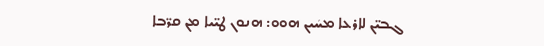ܓܒܝ̈ܢ ܠܐܪܥܐ ܡܚܿܝܢ ܗܘܘ: ܗܢܘܢ ܛܝ̈ܝܐ ܡܢ ܩܪ̈ܒܐ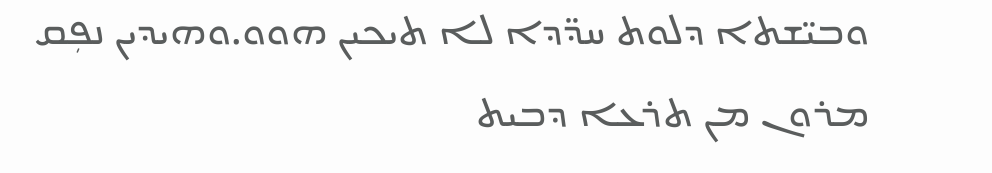ܘܒܝ̈ܫܬܐ ܕܠܘܬ ܚܕ̈ܕܐ ܠܐ ܬܝܟܝܢ ܗܘܘ.ܘܗܝܕܝܢ ܢܦܼܩ ܡܪܘܢ ܡܢ ܬܪܥܐ ܕܒܝܬ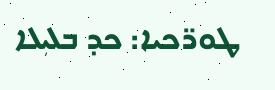ܛܘܪ̈ܟܝܐ: ܟܕ ܒܠܝܼܠܐ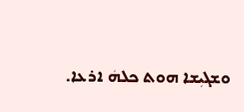ܘܫܓܝܼܫܐ ܗܘܬ ܟܠܗܿ ܐܪܥܐ.